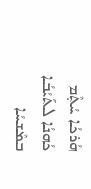ܗܳܪܟܳܐ ܚܳܬ݂ܶܡ ܟܳܗܢܳܐ ܠܬܰܝܳܒܳܐ ܒܡܶܫܚܳܐ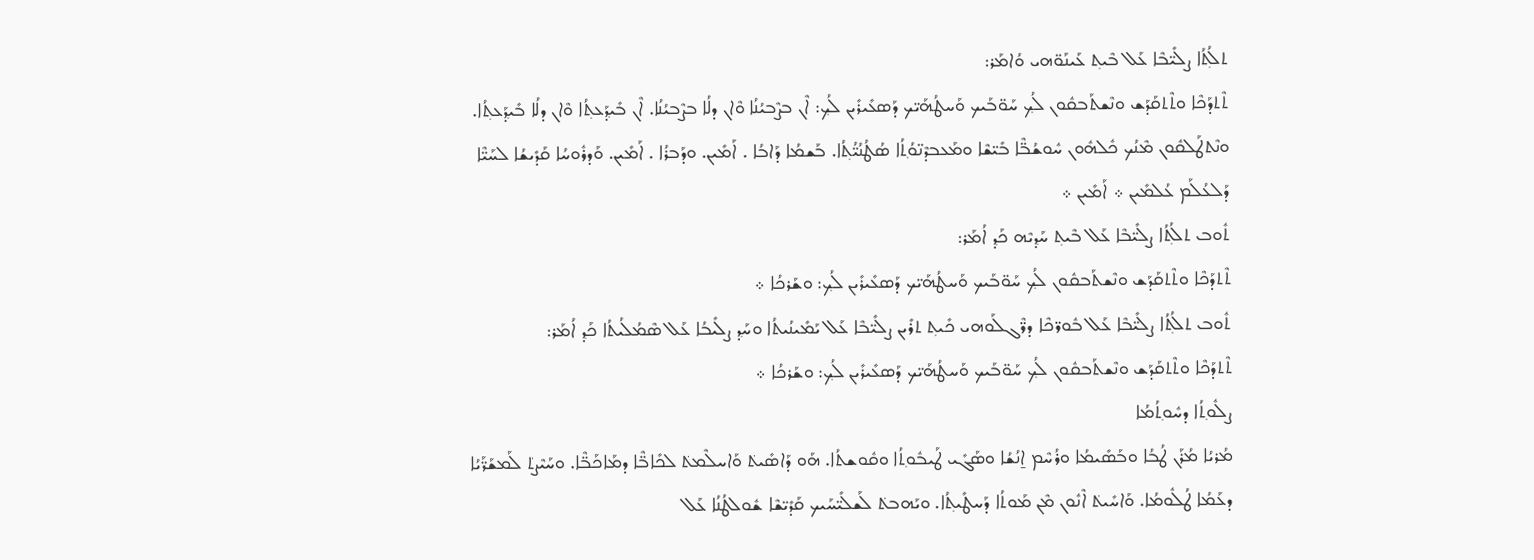ܬܠܳܬ݂ܳܐ ܨܠܺܝ̈ܒܶܐ ܥܰܠ ܒܶܝܬ݂ ܥܰܝܢܰܘ̈ܗܝ ܘܳܐܡܰܪ:
ܬܶܬܕܰܟܶܐ ܘܬܶܬܩܰܕܰܫ ܘܢܶܫܬܰܒܩܽܘܢ ܠܳܟ݂ ܚܰܘ̈ܒܰܝܟ ܘܰܚܛܳܗܰܝ̈ܟ ܕܰܣܥܺܝܪܺܝܢ ܠܳܟ݂: ܐܶܢ ܒܨܶܒܝܳܢܳܐ ܘܶܐܢ ܕܠܳܐ ܒܨܶܒܝܳܢܳܐ. ܐܶܢ ܒܺܝܕ݂ܰܥܬ݂ܳܐ ܘܶܐܢ ܕܠܳܐ ܒܺܝܕ݂ܰܥܬ݂ܳܐ. ܘܢܶܬܛܰܠܩܽܘܢ ܡܶܢܳܟ ܟܽܠܗܽܘܢ ܚܽܘܫܳܒ̈ܶܐ ܒܺܝ̈ܫܶܐ ܘܡܰܥܒܕܶܢ̈ܘܳܬ݂ܳܐ ܣܳܛܳܢܳܝ̈ܳܬ݂ܳܐ. ܒܰܫܡܳܐ ܕܰܐܒܳܐ . ܐܰܡܺܝܢ. ܘܕܰܒܪܳܐ . ܐܰܡܺܝܢ. ܘܰܕܪܽܘܚܳܐ ܩܰܕܺܝܫܳܐ ܠܚܰܝ̈ܶܐ ܕܰܠܥܳܠܰܡ ܥܳܠܡܺܝܢ ܀ ܐܰܡܺܝܢ ܀
ܬܽܘܒ ܬܠܳܬ݂ܳܐ ܨܠܺܝ̈ܒܶܐ ܥܰܠ ܒܶܝܬ݂ ܚܰܕ݂ܝܶܗ ܟܰܕ݂ ܐܳܡܰܪ:
ܬܶܬܕܰܟܶܐ ܘܬܶܬܩܰܕܰܫ ܘܢܶܫܬܰܒܩܽܘܢ ܠܳܟ݂ ܚܰܘ̈ܒܰܝܟ ܘܰܚܛܳܗܰܝ̈ܟ ܕܰܣܥܺܝܪܺܝܢ ܠܳܟ݂: ܘܫܰܪܟܳܐ ܀
ܬܽܘܒ ܬܠܳܬ݂ܳܐ ܨܠܺܝ̈ܒܶܐ ܥܰܠ ܒܽܘܪ̈ܟܶܐ ܕܪ̈ܶܓܠܰܘܗܝ ܟܺܝܬ݂ ܬܪܺܝܢ ܨܠܺܝ̈ܒܶܐ ܥܰܠ ܝܰܡܺܝܢܳܝܬܳܐ ܘܚܰܕ݂ ܨܠܺܝܒܳܐ ܥܰܠ ܣܶܡܳܠܳܝܬܳܐ ܟܰܕ݂ ܐܳܡܰܪ:
ܬܶܬܕܰܟܶܐ ܘܬܶܬܩܰܕܰܫ ܘܢܶܫܬܰܒܩܽܘܢ ܠܳܟ݂ ܚܰܘ̈ܒܰܝܟ ܘܰܚܛܳܗܰܝ̈ܟ ܕܰܣܥܺܝܪܺܝܢ ܠܳܟ݂: ܘܫܰܪܟܳܐ ܀
ܨܠܽܘܬ݂ܳܐ ܕܚܽܘܬ݂ܳܡܳܐ
ܡܳܪܝܳܐ ܡܳܪܰܢ ܛܳܒܳܐ ܘܒܰܣܺܝܡܳܐ ܘܪܳܚܶܡ ܐ̱ܢܳܫܳܐ ܘܣܰܓܺܝ ܛܰܝܒܽܘܬ݂ܳܐ ܘܩܽܘܫܬܳܐ. ܗܰܘ ܕܰܐܣܺܝܬ݁ ܘܰܐܚܠܶܡܬ݁ ܠܟܺܐܒ̈ܶܐ ܕܡܰܐܟܰܒ̈ܶܐ. ܘܚܰܝܶܨܬ݁ ܠܰܡܫܰܪ̈ܰܝܳܐ ܕܥܰܡܳܐ ܛܳܠܽܘܡܳܐ. ܘܰܐܚܺܝܬ݁ ܐܶܢܽܘܢ ܡܶܢ ܡܰܘܬܳܐ ܕܰܚܛܺܝܬ݂ܳܐ. ܘܝܰܗܒܬ݁ ܠܰܫܠܺܝ̈ܚܰܝܟ ܩܰܕܺܝ̈ܫܶܐ ܫܽܘܠܛܳܢܳܐ ܥܰܠ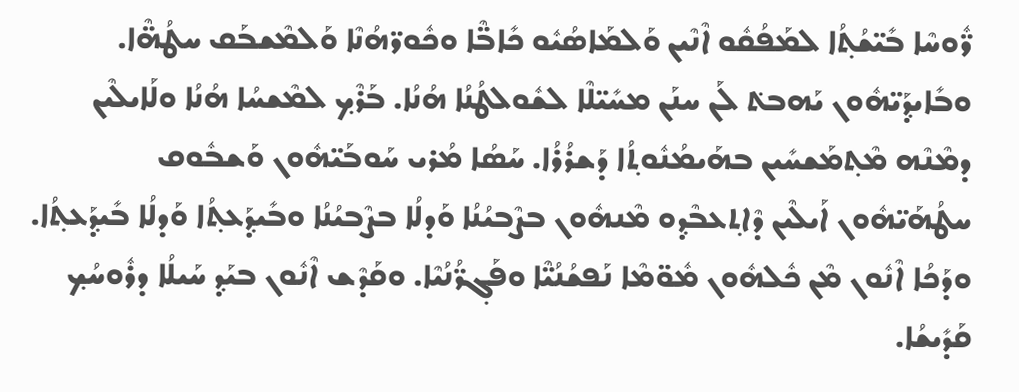ܪ̈ܽܘܚܶܐ ܒܺܝ̈ܫܳܬ݂ܳܐ ܠܡܰܦܳܩܽܘ ܐܶܢܶܝܢ ܘܰܠܡܰܐܣܳܝܽܘ ܟܺܐܒ̈ܶܐ ܘܟܽܘܪ̈ܗܳܢܶܐ ܘܰܠܡܶܫܒܰܩ ܚܛܳܗ̈ܶܐ. ܘܒܺܐܝܕ݂ܰܝ̈ܗܽܘܢ ܝܰܗܒܬ݁ ܠܰܢ ܚܢܰܢ ܡܚܺܝ̈ܠܶܐ ܠܫܽܘܠܛܳܢܳܐ ܗܳܢܳܐ. ܒܰܪܶܟ݂ ܠܡܶܫܚܳܐ ܗܳܢܳܐ ܘܠܰܐܝܠܶܝܢ ܕܡܶܢܶܗ ܡܶܬ݂ܡܰܫܚܺܝܢ ܒܗܰܝܡܳܢܽܘܬ݂ܳܐ ܕܰܫܪܳܪܳܐ. ܚܰܣܳܐ ܡܳܪܝ ܚܰܘܒܰܝ̈ܗܽܘܢ ܘܰܫܒܽܘܩ ܚܛܳܗܰܝ̈ܗܽܘܢ ܐܰܝܠܶܝܢ ܕܶܐܬ݂ܥܒܶܕ݂ܘ ܡܶܢܗܽܘܢ ܒܨܶܒܝܳܢܳܐ ܘܰܕܠܳܐ ܒܨܶܒܝܳܢܳܐ ܘܒܺܝܕ݂ܰܥܬ݂ܳܐ ܘܰܕܠܳܐ ܒܺܝܕ݂ܰܥܬ݂ܳܐ. ܘܕܰܟܳܐ ܐܶܢܽܘܢ ܡܶܢ ܟܽܠܗܽܘܢ ܡܽܘ̈ܡܶܐ ܢܰܦܫܳܢܳܝ̈ܶܐ ܘܦܰܓ݂ܪ̈ܳܢܳܝܶܐ. ܘܩܰܕܶܫ ܐܶܢܽܘܢ ܒܝܰܕ݂ ܚܰܝܠܳܐ ܕܪܽܘܚܳܟ݂ ܩܰܕܺܝܫܳܐ.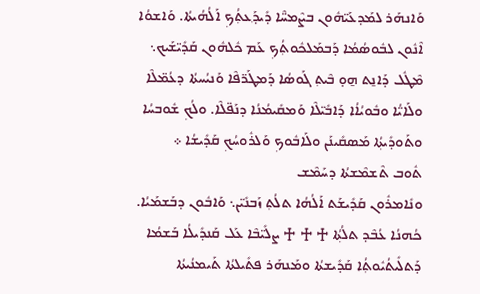ܘܰܐܢܗܰܪ ܠܡܰܕܥܰܝ̈ܗܽܘܢ ܒܨܶܡܚ̈ܶܐ ܕܺܝܕ݂ܰܥܬ݂ܳܟ݂ ܐܰ‌ܠܳܗܳܝܬܳܐ. ܘܰܐܫܘܳܐ ܐܶܢܽܘܢ ܠܒܽܘܣܳܡܳܐ ܕܰܒܡܰܠܟܽܘܬ݂ܳܟ݂ ܥܰܡ ܟܽܠܗܽܘܢ ܩܰܕܺܝ̈ܫܰܝܟ܆ ܡܶܛܽܠ ܕܰܐܢ̱ܬ ܗ̱ܘ̣ ܒܶܝܬ݂ ܓܰܘܣܳܐ ܕܰܡܛܰܪ̈ܦܶܐ ܘܰܢܝܳܚܬܳܐ ܕܥܳܡ̈ܠܶܐ ܘܠܰܐܝ̈ܳܐ ܘܒܽܘܝܳܐܳܐ ܕܰܐܒܺܝ̈ܠܶܐ ܘܰܡܩܺܝܡܳܢܳܐ ܕܢܰܦ̈ܠܶܐ. ܘܠܳܟ݂ ܫܽܘܒܚܳܐ ܘܬܰܘܕܺܝܬ݂ܳܐ ܡܰܣܩܺܝܢܰܢ ܘܠܰܐܒܽܘܟ݂ ܘܰܠܪܽܘܚܳܟ݂ ܩܰܕܺܝܫܳܐ ܀
ܬܽܘܒ ܬܶܫܡܶܫܬܳܐ ܕܚܰܡܶܫ
ܘܢܺܐܡܪܽܘܢ ܩܰܕܺܝܫܰܬ ܐܰ‌ܠܳܗܳܐ ܬܠܳܬ݂ ܙܰܒܢܺܝ̈ܢ܆ ܘܰܐܒܽܘܢ ܕܒܰܫܡܰܝܳܐ.
ܟܳܗܢܳܐ ܥܳܒܶܕ ܬܠܳܬ݂ܳܐ ♱ ♱ ♱ ܨܠܺܝ̈ܒܶܐ ܥܰܠ ܩܰܢܕܺܝܠܳܐ ܒܰܫܡܳܐ ܕܰܬܠܺܝܬܳܝܽܘܬ݂ܳܐ ܩܰܕܺܝܫܬܳܐ ܘܡܰܢܗܰܪ ܦܬܺܝܠܬܳܐ ܬܰܝܡܢܳܝܬܳܐ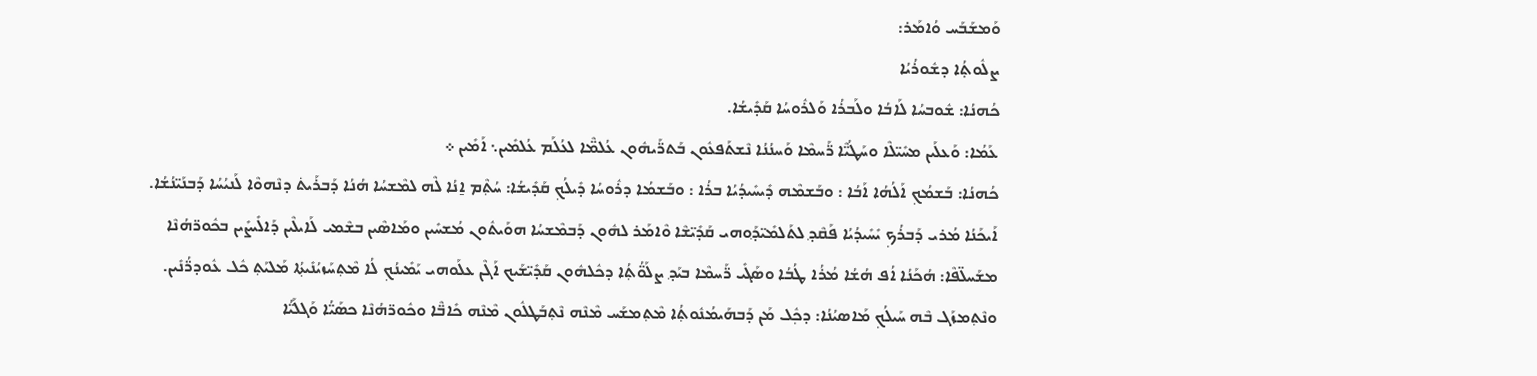ܘܰܡܫܰܒܰܚ ܘܳܐܡܰܪ:
ܨܠܽܘܬ̥ܳܐ ܕܫܽܘܪܳܝܳܐ
ܟܳܗܢܳܐ: ܫܽܘܒܚܳܐ ܠܰܐܒܳܐ ܘܠܰܒܪܳܐ ܘܰܠܪܽܘܚܳܐ ܩܰܕܺܝܫܳܐ.
ܥܰܡܳܐ: ܘܰܥܠܰܝܢ ܡܚܺܝ̈ܠܶܐ ܘܚܰܛܳܝ̈ܶܐ ܪ̈ܰܚܡܶܐ ܘܰܚܢܳܢܳܐ ܢܶܫܬܰܦܥܽܘܢ ܒܰܬܪ̈ܰܝܗܽܘܢ ܥܳܠܡ̈ܶܐ ܠܥܳܠܰܡ ܥܳܠܡܺܝܢ܆ ܐܰܡܺܝܢ ܀
ܟܳܗܢܳܐ: ܒܰܫܡܳܟ݂ ܐܰ‌ܠܳܗܳܐ ܐܰܒܳܐ : ܘܒܰܫܡܶܗ ܕܺܝܚܺܝܕܳܝܳܐ ܒܪܳܐ : ܘܒܰܫܡܳܐ ܕܪܽܘܚܳܐ ܕܺܝܠܳܟ݂ ܩܰܕܺܝܫܳܐ: ܚܳܬ݂ܶܡ ܐ̱ܢܳܐ ܠܶܗ ܠܡܶܫܚܳܐ ܗܳܢܳܐ ܕܰܒܪܰܝܬ݁ ܕܢܶܗܘܶܐ ܠܰܢܝܳܚܳܐ ܕܰܒܢܰܝ̈ܢܳܫܳܐ. ܐܰܝܟܰܢܳܐ ܡܳܪܝ ܕܰܒܪܳܟ݂ ܝܺܚܺܝܕܳܝܳܐ ܦܰܩܶܕ݂ ܠܬܰܠܡܺܝ̈ܕ݂ܰܘܗܝ ܩܰܕܺܝ̈ܫܶܐ ܘܶܐܡܰܪ ܠܗܽܘܢ ܕܰܒܡܶܫܚܳܐ ܗܘܰܝܬܽܘܢ ܡܳܫܚܺܝܢ ܘܡܰܐܣܶܝܢ ܒܫܶܡܝ ܠܰܐܝܠܶܝܢ ܕܰܐ‌ܠܺܝܨܺܝܢ ܒܟܽܘܪ̈ܗܳܢܶܐ ܡܫܰܚܠ̈ܦܶܐ: ܗܳܟܰܢܳܐ ܐܳܦ ܗܳܫܳܐ ܡܳܪܳܐ ܛܳܒܳܐ ܘܣܰܓܺܝ ܪ̈ܰܚܡܶܐ ܒܝܰܕ݂ ܨܠܰܘ̈ܳܬ݂ܳܐ ܕܟܽܠܗܽܘܢ ܩܰܕܺܝ̈ܫܰܝܟ ܐܰܓܶܢ ܥܠܰܘܗܝ ܝܰܡܺܝܢܳܟ݂ ܠܳܐ ܡܶܬ݂ܚܰܙܝܳܢܺܝܬ݂ܳܐ ܡܰܠܝܰܬ݂ ܟܽܠ ܥܽܘܕܪ̈ܳܢܺܝܢ. ܘܢܶܬ݂ܡܙܰܓ ܒܶܗ ܚܰܝܠܳܟ݂ ܡܰܐܣܝܳܢܳܐ: ܕܟ݂ܽܠ ܡܰܢ ܕܰܒܗܰܝܡܳܢܽܘܬ݂ܳܐ ܡܶܬ݂ܡܫܰܚ ܡܶܢܶܗ ܢܶܬ݂ܒܰܛܠܽܘܢ ܡܶܢܶܗ ܟܺܐܒ̈ܶܐ ܘܟܽܘܪ̈ܗܳܢܶܐ ܟܣܰܝ̈ܳܐ ܘܰܓܠܰܝ̈ܳܐ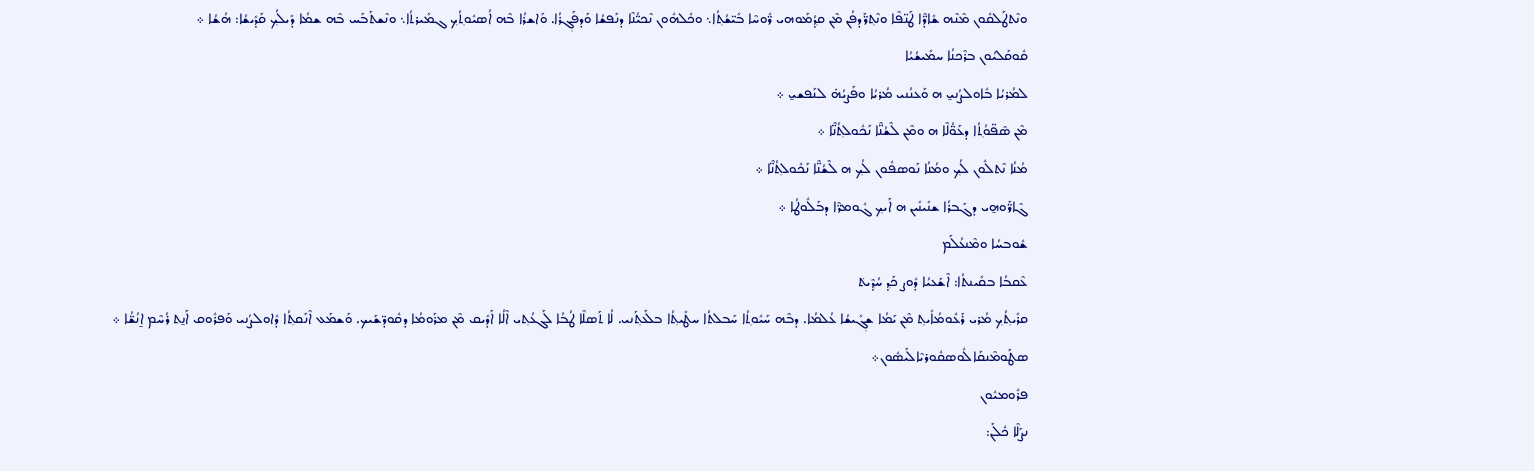ܘܢܶܬܛܰܠܩܽܘܢ ܡܶܢܶܗ ܫܺܐܕ̈ܶܐ ܛܰܢ̈ܦܶܐ ܘܢܶܬ݂ܪ̈ܰܕܦܳܢ ܡܶܢ ܩܕ݂ܳܡܰܘܗܝ ܪ̈ܽܘܚܶܐ ܒܺܝ̈ܫܳܬ݂ܳܐ܆ ܘܟܽܠܗܽܘܢ ܢܶܟܝ̈ܳܢܶܐ ܕܢܰܦܫܳܐ ܘܰܕܦܰܓ݂ܪܳܐ. ܘܰܐܫܪܳܐ ܒܶܗ ܐܳܣܝܽܘܬ݂ܳܟ݂ ܓܡܺܝܪܬܳܐ܆ ܘܢܶܫܬܰܒܰܚ ܒܶܗ ܫܡܳܐ ܕܺܝܠܳܟ݂ ܩܰܕܺܝܫܳܐ: ܗܳܫܳܐ ܀
ܩܽܘܩܰܠܝܳܘܢ ܒܪܶܟܢܳܐ ܚܡܺܝܫܳܝܳܐ
ܠܡܳܪܝܳܐ ܒܽܐܘܠܨܳܢܝ̱ ܗ ܘܰܥܢܳܢܝ ܡܳܪܝܳܐ ܘܦܰܨܝܳܗ̇ ܠܢܰܦܫܝ̱ ܀
ܡܶܢ ܣܶܦ̈ܘܳܬ݂ܳܐ ܕܥܰܘ̈ܳܠܶܐ ܗ ܘܡܶܢ ܠܶܫܳܢ̈ܶܐ ܢܰܟܽܘܠܬ݂ܳܢ̈ܶܐ ܀
ܡܳܢܳܐ ܢܶܬܠܽܘܢ ܠܳܟ݂ ܘܡܳܢܳܐ ܢܰܘܣܦܽܘܢ ܠܳܟ݂ ܗ ܠܶܫܳܢ̈ܶܐ ܢܰܟܽܘܠܬ݂ܳܢ̈ܶܐ ܀
ܓܶܐܪ̈ܰܘܗ̱ܝ ܕܓܰܒܪܳܐ ܫܢܺܝܢܺܝܢ ܗ ܐܰܝܟ݂ ܓܽܘܡܪ̈ܶܐ ܕܒܰܠܽܘܛܳܐ ܀
ܫܽܘܒܚܳܐ ܘܡܶܢܥܳܠܰܡ
ܥܶܩܒܳܐ ܒܩܺܝܢܬܳܐ: ܐܶܫܰܥܝܳܐ ܕܽܘܨ ܟܰܕ݂ ܚܳܕ݂ܶܝܬ݁
ܩܪܺܝܬ݂ܳܟ݂ ܡܳܪܝ ܪܰܥܽܘܡܳܐܺܝܬ݂ ܡܶܢ ܝܰܡܳܐ ܫܓ݂ܺܝܫܳܐ ܥܳܠܡܳܐ. ܕܒܶܗ ܚܰܝܽܘܬ݂ܳܐ ܚܰܒܠܬܳܐ ܚܛܺܝܬ݂ܳܐ ܒܠܰܥܬ݂ܰܢܝ. ܠܳܐ ܬܰܣܠܶܐ ܛܳܒܳܐ ܠܰܓܥܳܬ݂ܝ ܐܶܠܳܐ ܐܰܕܺܝܩ ܡܶܢ ܡܪܰܘܡܳܐ ܕܩܽܘܕ̈ܫܰܝܟ. ܘܰܫܡܰܥ ܐܶܢܰܩܬ݂ܳܐ ܕܽܐܘܠܨܳܢܝ ܘܰܦܪܽܘܩ ܐܰܢ̱ܬ ܪܳܚܶܡ ܐ̱ܢܳܫ̈ܳܐ ܀
ܣܛܰܘܡܶܢܩܰܐܠܽܘܣܩܽܘܪܝܶܐܠܰܝܣܽܘܢ܀
ܦܪܽܘܡܝܽܘܢ
ܢܨܰܠܶܐ ܟܽܠܰܢ: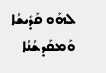ܠܗܰܘ ܩܰܕܺܝܫܳܐ ܘܰܡܩܰܕܫܳܢܳܐ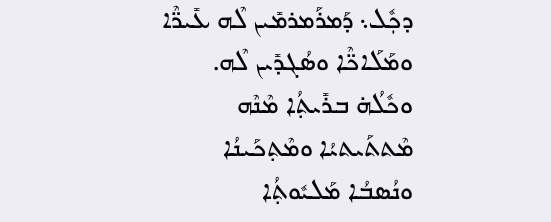ܕܟ݂ܽܠ܆ ܕܰܡܪܰܡܪܡܺܝܢ ܠܶܗ ܥܺܝܪ̈ܶܐ ܘܡܰܠܰܐܟ̈ܶܐ ܘܣܳܓܕܺܝܢ ܠܶܗ. ܘܟܽܠܳܗ̇ ܒܪܺܝܬ݂ܳܐ ܡܶܢܶܗ ܡܶܬܬܰܝܬܝܳܐ ܘܡܶܬ݂ܟܰܝܢܳܐ ܘܢܳܣܒܳܐ ܡܰܠܝܽܘܬ݂ܳܐ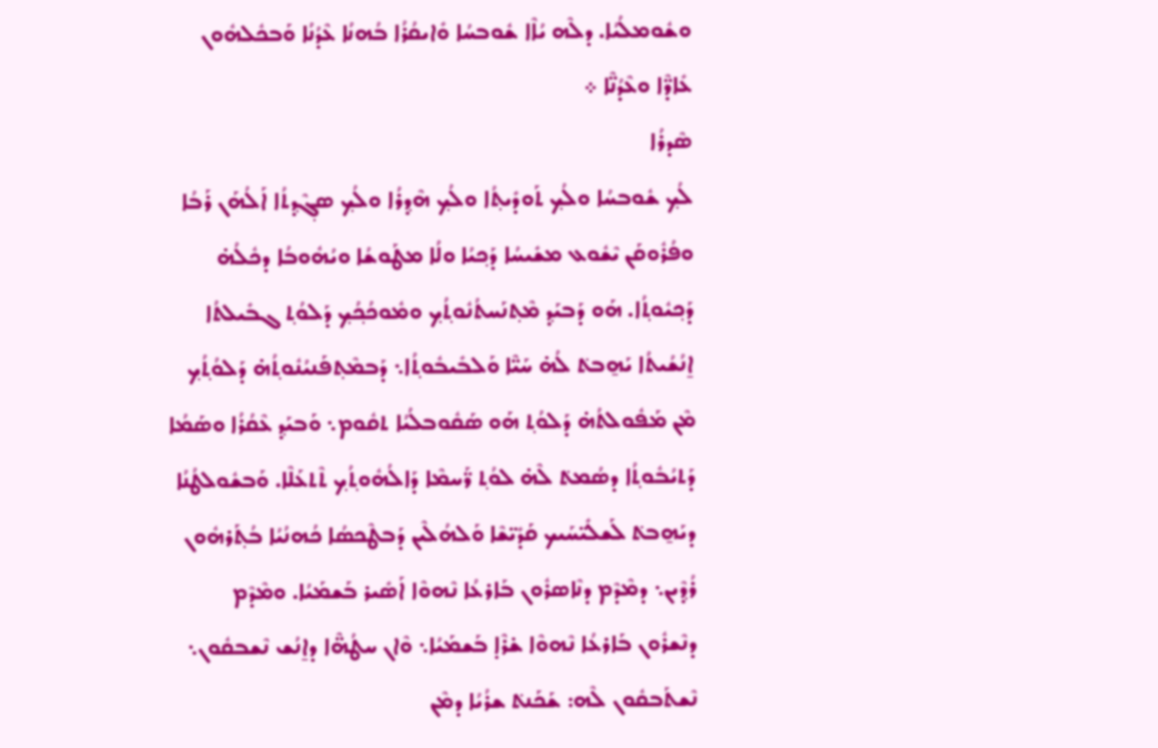ܘܫܽܘܡܠܳܝܳܐ. ܕܠܶܗ ܝܳܐܶܐ ܫܽܘܒܚܳܐ ܘܺܐܝܩܳܪܳܐ ܒܳܗܢܳܐ ܥܶܕܳܢܳܐ ܘܰܒܟܽܠܗܽܘܢ ܥܺܐܕ̈ܶܐ ܘܥܶܕܳܢ̈ܶܐ ܀
ܣܶܕܪܳܐ
ܠܳܟ݂ ܫܽܘܒܚܳܐ ܘܠܳܟ݂ ܬܰܘܕܺܝܬ݂ܳܐ ܘܠܳܟ݂ ܗܶܕ݂ܪܳܐ ܘܠܳܟ݂ ܣܓ݂ܶܕ݂ܬܳܐ ܐܰ‌ܠܳܗܰܢ ܪܰܒܳܐ ܘܦܳܪܽܘܩܰܢ ܝܶܫܽܘܥ ܡܫܺܝܚܳܐ ܕܰܟ݂ܝܳܐ ܘܠܳܐ ܡܛܰܘܫܳܐ ܘܝܳܗܽܘܒܳܐ ܕܟܽܠܳܗ̇ ܕܰܟ݂ܝܽܘܬ݂ܳܐ. ܗܰܘ ܕܰܒܝܰܕ݂ ܡܶܬ݂ܢܰܚܬܳܢܽܘܬ݂ܳܟ݂ ܘܡܽܘܟܳܟ݂ܳܟ݂ ܕܰܠܘܳܬ݂ ܓܒܺܝܠܬܳܐ ܐ̱ܢܳܫܳܝܬܳܐ ܝܰܗ̱ܒܬ݁ ܠܳܗ̇ ܚܰܝ̈ܶܐ ܘܰܠܒܺܝܒܽܘܬ݂ܳܐ܆ ܕܰܒܡܶܬ݂ܦܰܢܝܳܢܽܘܬ݂ܳܗ̇ ܕܰܠܘܳܬ݂ܳܟ݂ ܡܶܢ ܡܰܦܽܘܠܬܳܗ̇ ܕܰܠܘܳܬ݂ ܗܰܘ ܣܰܩܽܘܒܠܳܝܳܐ ܬܩܽܘܡ܆ ܘܰܒܝܰܕ݂ ܥܶܩܳܪܳܐ ܘܣܰܡܳܐ ܕܰܬܝܳܒܽܘܬ݂ܳܐ ܕܣܳܡܬ݁ ܠܶܗ̇ ܠܘܳܬ݂ ܪ̈ܰܚܡܶܐ ܕܰܐ‌ܠܳܗܽܘܬ݂ܳܟ݂ ܬܶܬܥܰܠܶܐ. ܘܰܒܫܽܘܠܛܳܢܳܐ ܕܝܰܗ̱ܒܬ݁ ܠܰܫܠܺܝ̈ܚܰܝܟ ܩܰܕܺܝ̈ܫܶܐ ܘܰܠܗܳܠܶܝܢ ܕܰܒܛܶܟܣܳܐ ܟܳܗܢܳܝܳܐ ܒܳܬ݂ܰܪܗܽܘܢ ܪܳܕ݂ܶܝܢ܆ ܕܡܶܕܶܡ ܕܢܶܐܣܪܽܘܢ ܒܰܐܪܥܳܐ ܢܶܗܘܶܐ ܐܰܣܺܝܪ ܒܰܫܡܰܝܳܐ. ܘܡܶܕܶܡ ܕܢܶܫܪܽܘܢ ܒܰܐܪܥܳܐ ܢܶܗܘܶܐ ܫ̇ܪܶܐ̣ ܒܰܫܡܰܝܳܐ܆ ܘܶܐܢ ܚܛܳܗ̈ܶܐ ܕܐ̱ܢܳܫ ܢܶܫܒܩܽܘܢ܆ ܢܶܫܬܰܒܩܽܘܢ ܠܶܗ: ܫܰܟܰܢܬ݁ ܫܪܳܝܳܐ ܕܡܶܢ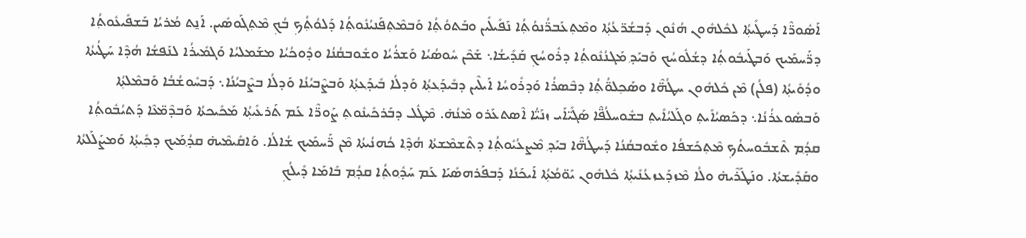ܐܰܣܽܘܪ̈ܶܐ ܕܰܚܛܺܝܬ݂ܳܐ ܠܟܽܠܗܽܘܢ ܗܳܢܽܘܢ ܕܰܒܫܳܪ̈ܥܳܬ݂ܳܐ ܘܡܶܬ݂ܥܰܒܪ̈ܳܢܘܳܬ݂ܳܐ ܢܰܦܺܝܠܺܝܢ ܘܒܰܬܘܳܬ݂ܳܐ ܘܰܒܡܶܬ݂ܦܰܢܝܳܢܽܘܬ݂ܳܐ ܕܰܠܘܳܬ݂ܳܟ݂ ܒܳܟ݂ ܡܶܬ݂ܓܰܘܣܺܝܢ. ܐܰܢ̱ܬ ܡܳܪܝܳܐ ܒܰܫܦܺܝܥܽܘܬ݂ܳܐ ܕܪ̈ܰܚܡܰܝܟ ܘܰܒܛܰܝܒܽܘܬ݂ܳܐ ܕܫܳܠܽܘܚܳܟ ܘܰܒܝܰܕ݂ ܡܰܓܢܳܢܽܘܬ݂ܳܐ ܕܪܽܘܚܳܟ݂ ܩܰܕܺܝܫܳܐ܆ ܫܰܟܶܢ ܚܽܘܣܳܝܳܐ ܘܰܫܪܳܝܳܐ ܘܫܽܘܒܩܳܢܳܐ ܘܕܽܘܟܳܝܳܐ ܡܫܰܡܠܝܳܐ ܘܰܓܡܺܝܪܳܐ ܠܢܰܦܫܳܐ ܗܳܕܶܐ ܚܰܛܳܝܬܳܐ ܘܕܳܘܺܝܬ݂ܳܐ (ܦܠܳܢ) ܡܶܢ ܟܽܠܗܽܘܢ ܚܛܳܗ̈ܶܐ ܘܣܰܟ݂ܠܘ̈ܳܬ݂ܳܐ ܕܒܶܣܪܳܐ ܘܰܕܪܽܘܚܳܐ ܐܰܝܠܶܝܢ ܕܒܺܝܕ݂ܰܥܬ݂ܳܐ ܘܰܕܠܳܐ ܒܺܝܕ݂ܰܥܬ݂ܳܐ ܘܰܒܨܶܒܝܳܢܳܐ ܘܰܕܠܳܐ ܒܨܶܒܝܳܢܳܐ܆ ܕܰܒܚܽܘܫܳܒܳܐ ܘܰܒܡܶܠܬ݂ܳܐ ܘܰܒܣܽܘܥܪܳܢܳܐ܆ ܕܟܰܣܝܳܐܺܝܬ݂ ܘܓܰܠܝܳܐܺܝܬ݂ ܒܫܽܘܚܠܳܦ̈ܶܐ ܣܰܓܺܝ̈ܐܰܝ ܙܢܰܝ̈ܳܐ ܐܶܣܬܥܰܪܘ ܡܶܢܳܗ̇. ܡܶܛܽܠ ܕܒܰܪܟܺܝܢܽܘܬ݂ ܨܰܘܪ̈ܶܐ ܥܰܡ ܬܰܪܥܺܝܬ݂ܳܐ ܡܰܟܺܝܟܬܳܐ ܘܰܒܕܶܡ̈ܥܶܐ ܕܰܬܝܳܒܽܘܬ݂ܳܐ ܩܕ݂ܳܡ ܬܶܫܒܽܘܚܬܳܟ݂ ܡܶܬ݂ܟܰܫܦܳܐ ܘܫܽܘܒܩܳܢܳܐ ܕܰܚܛܳܗ̈ܶܐ ܒܝܰܕ݂ ܡܶܨܥܳܝܽܘܬ݂ܳܐ ܕܬܶܫܡܶܫܬܳܐ ܗܳܕ݂ܶܐ ܟܳܗܢܳܝܬܳܐ ܡܶܢ ܪ̈ܰܚܡܰܝܟ ܫܳܐܠܳܐ. ܘܰܐܩܺܝܡܶܝܗ̇ ܩܕ݂ܳܡܰܝܟ ܕܟ݂ܺܝܬ݂ܳܐ ܘܰܡܨܰܠܰܠܬܳܐ ܘܩܰܕܺܝܫܬܳܐ. ܘܢܰܛܰܪܶܝܗ̇ ܘܠܳܐ ܡܶܙܕܰܥܙܥܳܢܺܝܬ݂ܳܐ ܟܽܠܗܽܘܢ ܝܰܘ̈ܡܳܬ݂ܳܐ ܐܰܝܟܰܢܳܐ ܕܰܒܦܰܪܗܣܺܝܰܐ ܥܰܡ ܚܰܕ݂ܽܘܬ݂ܳܐ ܩܕ݂ܳܡ ܒܺܐܡܰܐ ܕܺܝܠܳܟ݂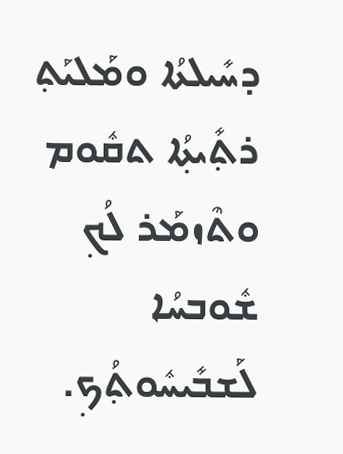ܕܚܺܝܠܬܳܐ ܘܡܰܠܝܰܬ݂ ܪܬ݂ܺܝܬ݂ܳܐ ܬܩܽܘܡ ܘܬܶܙܡܰܪ ܠܳܟ݂ ܫܽܘܒܚܳܐ ܠܰܫܒܺܝܚܽܘܬ݂ܳܟ݂.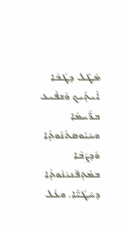ܡܶܛܽܠ ܕܛܳܒܳܐ ܐܺܝܬ݂ܰܝܟ ܘܰܫܦܺܝܥ ܒܪ̈ܰܚܡܶܐ ܘܚܰܝܽܘܣܬܳܢܽܘܬ݂ܳܐ ܘܰܕܨܳܒܶܐ ܒܡܶܬ݂ܦܰܢܝܳܢܽܘܬ݂ܳܐ ܕܚܰܛܳܝ̈ܶܐ. ܘܥܰܠ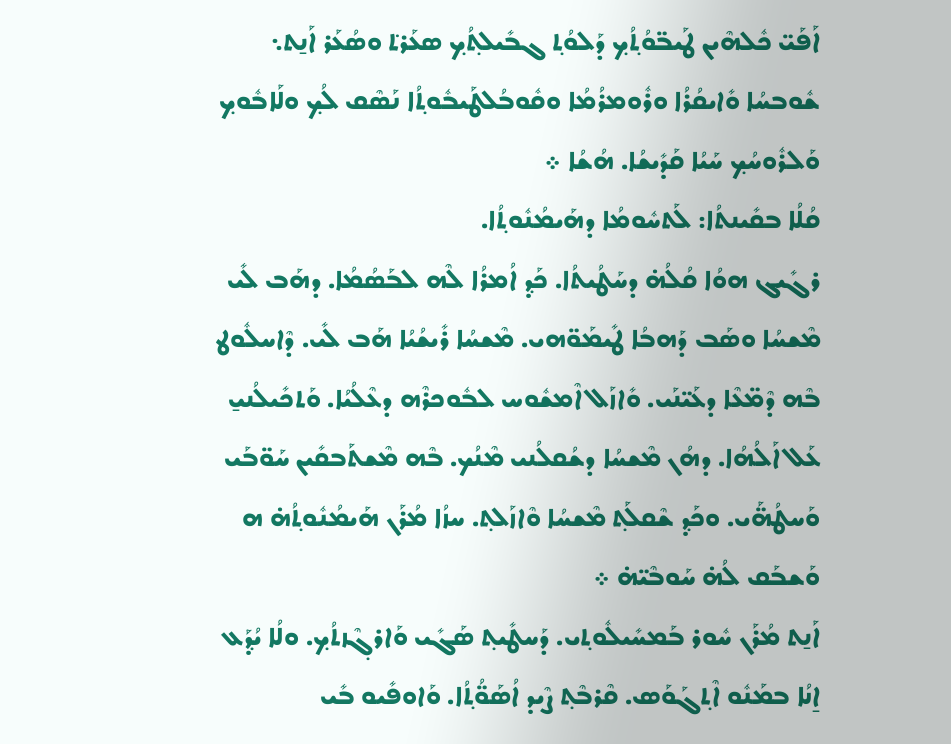ܐܰܦܰܝ̈ ܟܽܠܗܶܝܢ ܛܰܝܒ̈ܘܳܬ݂ܳܟ݂ ܕܰܠܘܳܬ݂ ܓܒܺܝܠܬ݂ܳܟ݂ ܣܥܰܪܬ݁ ܘܣܳܥܰܪ ܐܰܢ̱ܬ܆ ܫܽܘܒܚܳܐ ܘܺܐܝܩܳܪܳܐ ܘܪܽܘܡܪܳܡܳܐ ܘܩܽܘܒܳܠܛܰܝܒܽܘܬ݂ܳܐ ܢܰܣܶܩ ܠܳܟ݂ ܘܠܰܐܒܽܘܟ݂ ܘܰܠܪܽܘܚܳܟ݂ ܚܰܝܳܐ ܩܰܕܺܝܫܳܐ. ܗܳܫܳܐ ܀
ܩܳܠܳܐ ܒܩܺܝܢܬܳܐ: ܠܰܬܚܽܘܡܳܐ ܕܗܰܝܡܳܢܽܘܬ݂ܳܐ.
ܪܓܺܝܓ ܗܘܳܐ ܩܳܠܳܗ̇ ܕܚܰܛܳܝܬܳܐ. ܟܰܕ݂ ܐܳܡܪܳܐ ܠܶܗ ܠܒܰܣܳܡܳܐ. ܕܗܰܒ ܠܺܝ ܡܶܫܚܳܐ ܘܣܰܒ ܕܰܗܒܳܐ ܛܺܝܡܰܘ̈ܗܝ. ܡܶܫܚܳܐ ܪܺܝܫܳܝܳܐ ܗܰܒ ܠܺܝ. ܕܶܐܚܠܽܘܛ ܒܶܗ ܕܶܡ̈ܥܶܐ ܕܥܰܝ̈ܢܰܝ. ܘܺܐܙܰܠ ܐܶܡܫܽܘܚ ܠܒܽܘܟܪܶܗ ܕܥܶܠܳܝܳܐ. ܘܰܬܟܺܝܠܳܢܝ̱ ܥܰܠ ܐܰ‌ܠܳܗܳܐ. ܕܗܳܢ ܡܶܫܚܳܐ ܕܫܳܩܠܳܢܝ ܡܶܢܳܟ. ܒܶܗ ܡܶܫܬܰܒܩܺܝܢ ܚܰܘ̈ܒܰܝ ܘܰܚܛܳܗ̈ܰܝ. ܘܟܰܕ݂ ܫܶܩܠܰܬ݂ ܡܶܫܚܳܐ ܘܶܐܙܰܠܬ݂. ܚܙܳܐ ܡܳܪܰܢ ܗܰܝܡܳܢܽܘܬ݂ܳܗ̇ ܗ ܘܰܫܒܰܩ ܠܳܗ̇ ܚܰܘܒܶܝ̈ܗ̇ ܀
ܐܰܢ̱ܬ ܡܳܪܰܢ ܚܽܘܪ ܒܰܡܚܺܝܠܽܘܬ݂ܝ. ܕܰܚܛܺܝܬ݂ ܣܰܓܺܝ ܘܰܐܪܓ݂ܶܙܬܳܟ݂. ܘܠܳܐ ܝܳܕ݂ܰܥ ܐ̱ܢܳܐ ܒܡܰܢܽܘ ܐܶܬ݂ܓܰܘܰܣ. ܩܶܪܒܶܬ݂ ܨܶܝܕ ܐܳܣܰܘ̈ܳܬ݂ܳܐ. ܘܰܐܘܦܺܝܘ ܒܺܝ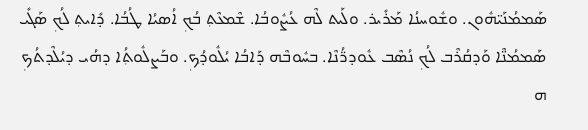ܣܰܡܡܳܢܰܝ̈ܗܽܘܢ. ܘܫܽܘܚܢܳܐ ܡܰܪܺܝܪ. ܘܠܰܝܬ ܠܶܗ ܥܳܨܽܘܒܳܐ. ܫܶܡܥܶܬ݂ ܒܳܟ݂ ܐܳܣܝܳܐ ܛܳܒܳܐ. ܕܺܐܝܬ݂ ܠܳܟ݂ ܣܰܓܺܝ ܣܰܡܡܳܢ̈ܶܐ ܘܰܕܩܳܪܶܒ ܠܳܟ݂ ܢܳܣܶܒ ܥܽܘܕܪ̈ܳܢܶܐ. ܒܚܽܘܒܶܗ ܕܰܐܒܳܐ ܝܳܠܽܘܕ݂ܳܟ݂. ܘܒܰܨܠܽܘܬ݂ܳܐ ܕܗܳܝ ܕܝܳܠܶܕܬܳܟ݂ ܗ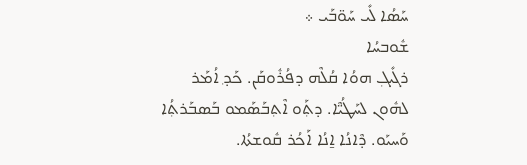ܚܰܣܳܐ ܠܺܝ ܚܰܘ̈ܒܰܝ ܀
ܫܽܘܒܚܳܐ
ܪܓܺܝܓ݂ ܗܘܳܐ ܩܳܠܶܗ ܕܦܳܪܽܘܩܰܢ. ܟܰܕ݂ ܐܳܡܰܪ ܠܗܽܘܢ ܠܚܰܛܳܝ̈ܶܐ. ܕܬ݂ܰܘ ܐܶܬ݂ܒܰܣܰܡܘ ܒܰܣܒܰܪܬ݂ܳܐ ܘܰܚܝܰܘ. ܕܶܐܢܳܐ ܐ̱ܢܳܐ ܐܰܟܳܪ ܩܽܘܫܬܳܐ.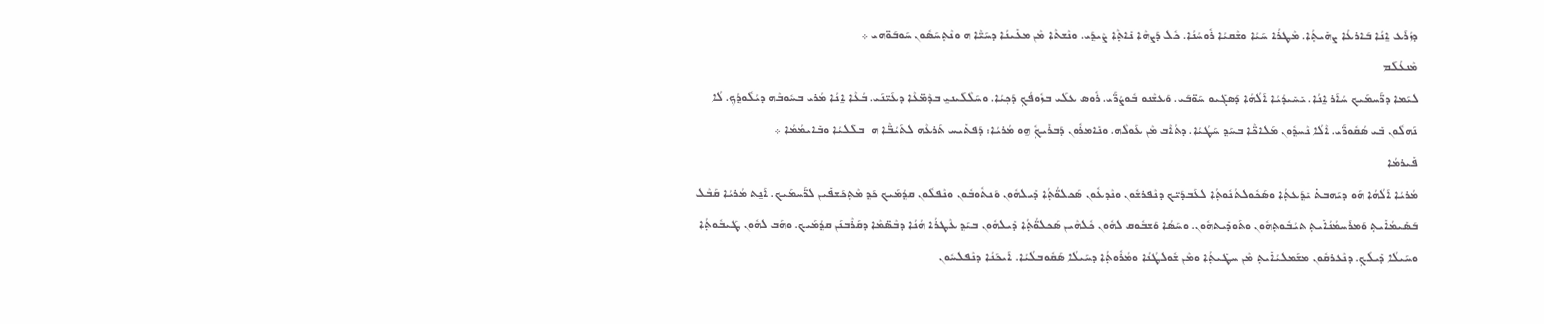ܕܙܳܪܰܥ ܐ̱ܢܳܐ ܒܰܐܪܥܳܐ ܨܗܺܝܬ݂ܳܐ. ܡܶܛܪܳܐ ܚܰܝܳܐ ܘܫܶܩܝܳܐ ܪܽܘܚܳܢܳܐ. ܟܽܠ ܕܰܨܗܶܐ ܢܺܐܬ݂ܶܐ ܨܶܝܕ݂ܰܝ. ܘܢܶܫܬܶܐ ܡܶܢ ܡܥܺܝܢܳܐ ܕܚܰܝ̈ܶܐ ܗ ܘܢܶܬ݂ܚܰܣܽܘܢ ܚܰܘܒܰܘ̈ܗܝ ܀
ܡܶܢܥܳܠܰܡ
ܠܝܰܡܐ ܕܪ̈ܰܚܡܰܝܟ ܚܳܐܰܪ ܐ̱ܢܳܐ. ܝܺܚܺܝܕܳܝܳܐ ܐܰ‌ܠܳܗܳܐ ܕܰܣܓܺܝܘ ܚܰܘ̈ܒܰܝ. ܘܰܥܫܶܢܘ ܒܽܘܨܳܪ̈ܰܝ. ܪܽܘܣ ܥܠܰܝ ܒܙܽܘܦܳܟ݂ ܕܰܟ݂ܝܳܐ. ܘܚܰܠܶܠܰܝܢܝ̱ ܒܕܶܡ̈ܥܶܐ ܕܥܰܝ̈ܢܰܝ. ܒܳܥܶܐ ܐ̱ܢܳܐ ܡܳܪܝ ܒܚܽܘܒܶܗ ܕܝܳܠܽܘܕ݂ܳܟ݂. ܠܳܐ ܢܰܗܠܽܘܢ ܒܺܝ ܣܳܩܽܘܪ̈ܰܝ. ܐܶܠܳܐ ܢܶܚܕ݂ܽܘܢ ܡܰܠܐܟ̈ܶܐ ܒܚܰܕ݂ ܚܰܛܳܝܳܐ. ܕܬܳܐܶܒ ܡܶܢ ܥܰܘܠܶܗ. ܘܢܺܐܡܪܽܘܢ ܕܰܒܪܺܝܟ݂ܽ ܗ̱ܘ ܡܳܪܝܳܐ: ܕܰܦܬܺܝܚ ܬܰܪܥܶܗ ܠܬܰܝܳܒ̈ܶܐ ܗ  ܒܠܺܠܝܳܐ ܘܒܺܐܝܡܳܡܳܐ ܀
ܦܺܝܪܡܳܐ
ܡܳܪܝܳܐ ܐܰ‌ܠܳܗܳܐ ܗܰܘ ܕܝܰܗܒܬ݁ ܝܺܕ݂ܰܥܬ݂ܳܐ ܘܣܰܟܽܘܠܬܳܢܽܘܬ݂ܳܐ ܠܥܰܒܕܰܝ̈ܟ ܕܢܶܦܪܫܽܘܢ ܘܢܶܕܥܽܘܢ ܣܰܟܠܘ̈ܳܬ݂ܳܐ ܕܺܝܠܗܽܘܢ ܘܰܢܬܽܘܒܽܘܢ ܘܢܶܦܠܽܘܢ ܩܕ݂ܳܡܰܝܟ ܟܰܕ݂ ܡܶܬ݂ܟܰܫܦܺܝܢ ܠܪ̈ܰܚܡܰܝܟ. ܐܰܢ̱ܬ ܡܳܪܝܳܐ ܩܰܒܶܠ ܒܰܣܺܝܡܳܐܺܝܬ݂ ܘܰܡܪܰܚܡܳܢܳܐܺܝܬ݂ ܬܝܳܒܽܘܬ݂ܗܽܘܢ ܘܬܰܘܕܺܝܬܗܽܘܢ. ܘܚܰܣܳܐ ܘܰܫܒܽܘܩ ܠܗܽܘܢ ܟܽܠܗܶܝܢ ܣܰܟܠܘ̈ܳܬ݂ܳܐ ܕܺܝܠܗܽܘܢ ܒܝܰܕ݂ ܥܶܛܪܳܐ ܗܳܢܳܐ ܕܒܶܣ̈ܡܶܐ ܕܩܰܪܶܒܢܰܢ ܩܕ݂ܳܡܰܝܟ. ܘܗܰܒ ܠܗܽܘܢ ܛܰܝܒܽܘܬ݂ܳܐ ܘܚܰܝܠܳܐ ܕܺܝܠܳܟ݂. ܕܢܶܥܪܩܽܘܢ ܡܫܰܡܠܝܳܐܺܝܬ݂ ܡܶܢ ܚܛܺܝܬ݂ܳܐ ܘܡܶܢ ܫܽܘܠܛܳܢܳܐ ܘܡܳܪܽܘܬ݂ܳܐ ܕܚܰܝܠܳܐ ܣܰܩܽܘܒܠܳܝܳܐ. ܐܰܝܟܰܢܳܐ ܕܢܶܦܠܚܽܘܢ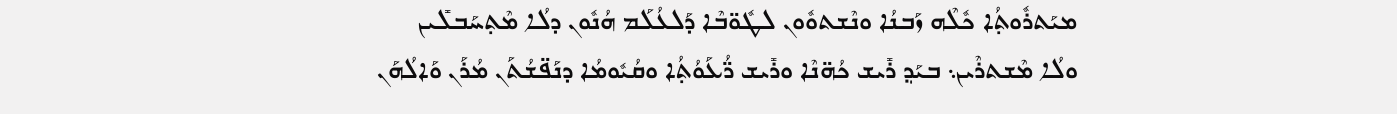ܡܝܰܬܪܽܘܬ݂ܳܐ ܟܽܠܶܗ ܙܰܒܢܳܐ ܘܢܶܫܬܘܽܘܢ ܠܛܽܘ̈ܒܶܐ ܕܰܠܥܳܠܰܡ ܗܳܢܽܘܢ ܕܠܳܐ ܡܶܬ݂ܚܰܒܠܺܝܢ ܘܠܳܐ ܡܶܫܬܪܶܝܢ܆ ܒܝܰܕ݂ ܪܺܝܫ ܟܳܗ̈ܢܶܐ ܘܪܺܝܫ ܪ̈ܳܥܰܘܳܬ݂ܳܐ ܘܩܳܝܽܘܡܳܐ ܕܢܰܦ̈ܫܳܬܰܢ ܡܳܪܰܢ ܘܰܐ‌ܠܳܗܰܢ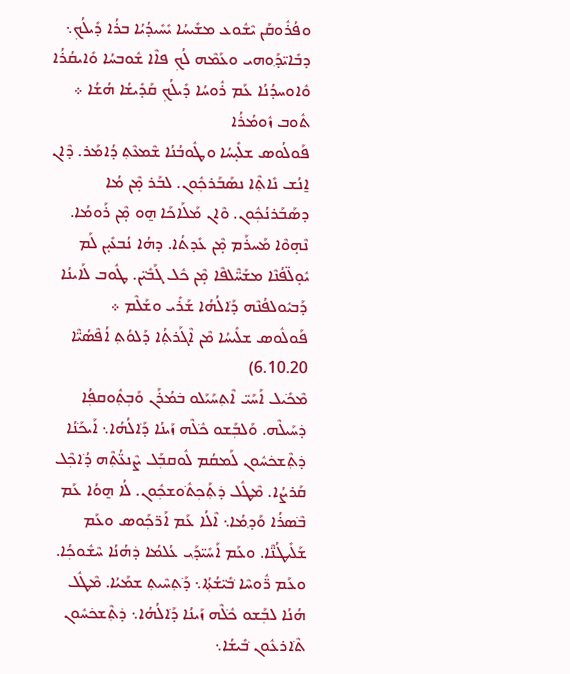ܘܦܳܪܽܘܩܰܢ ܝܶܫܽܘܥ ܡܫܺܝܚܳܐ ܝܺܚܺܝܕܳܝܳܐ ܒܪܳܐ ܕܺܝܠܳܟ݂܆ ܕܒܺܐܝ̈ܕ݂ܰܘܗܝ ܘܥܰܡܶܗ ܠܳܟ݂ ܦܐܶܐ ܫܽܘܒܚܳܐ ܘܺܐܝܩܳܪܳܐ ܘܽܐܘܚܕܳܢܳܐ ܥܰܡ ܪܽܘܚܳܐ ܕܺܝܠܳܟ݂ ܩܰܕܺܝܫܳܐ ܗܳܫܳܐ ܀
ܬܽܘܒ ܙܽܘܡܳܪܳܐ
ܦܰܘܠܳܘܣ ܫܠܺܝ̣ܚܳܐ ܘܛܽܘܒܳܢܳܐ ܫܶܡܥܶܬ݂ ܕܳܐܡܰܪ. ܕܶܐܢ ܐ̱ܢܳܫ ܢܺܐܬ݂ܶܐ ܢܣܰܒܰܪܟ݂ܽܘܢ. ܠܒܰܪ ܡ̣ܶܢ ܡܳܐ ܕܣܰܒܰܪܢܳܟ݂ܽܘܢ. ܘܶܐܢ ܡܰܠܰܐܟܰܐ ܗ̱ܘ ܡ̣ܶܢ ܪܰܘܡܳܐ. ܢܶܗ̣ܘܶܐ ܡܰܚܪܰܡ ܡ̣ܶܢ ܥܺܕܬܳܐ. ܕܗܳܐ ܢܳܒܥܺܝ̣ܢ ܠܰܡ ܝܽܘ̣ܠ̈ܦܳܢܶܐ ܡܫܰܚ̈ܶܠܦܶܐ ܡ̣ܶܢ ܟܽܠ ܓܰܒܺܝ̈ܢ. ܛܽܘܒ ܠܰܐܝܢܳܐ ܕܰܒܝܽܘܠܦܳܢܶܗ ܕܰ݁ܐ‌ܠܳܗܳܐ ܫܰܪܺܝ ܘܫܰܠܶܡ ܀
ܦܰܘܠܽܘܣ ܫܠܺܝܚܳܐ ܡܶܢ ܐܶܓܰܪܬ݂ܳܐ ܕܰܠܘܳܬ݂ ܐܳܦܶܣܳܝ̈ܶܐ 6.10.20)
ܡܶܟ݁ܺܝܠ ܐܰܚܰܝ̈ ܐܶܬ݂ܚܰܝܰܠܘ ܒ݁ܡܳܪܰܢ ܘܰܒ݂ܬ݂ܽܘܩܦ݂ܳܐ ܕ݁ܚܰܝܠܶܗ. ܘܰܠܒ݂ܰܫܘ ܟ݁ܽܠܶܗ ܙܰܝܢܳܐ ܕܰ݁ܐ‌ܠܳܗܳܐ܆ ܐܰܝܟ݁ܰܢܳܐ ܕ݁ܬ݂ܶܫܟ݁ܚܽܘܢ ܠܰܡܩܳܡ ܠܽܘܩܒ݂ܰܠ ܨܶܢܥ̈ܳܬ݂ܶܗ ܕ݁ܳܐܟ݂ܶܠ ܩܰܪܨܳܐ. ܡܶܛܽܠ ܕ݁ܬ݂ܰܟ݂ܬ݁ܽܘܫܟ݂ܽܘܢ. ܠܳܐ ܗ̱ܘܳܐ ܥܰܡ ܒ݁ܶܣܪܳܐ ܘܰܕ݂ܡܳܐ܆ ܐܶܠܳܐ ܥܰܡ ܐܰܪ̈ܟ݂ܰܘܣ ܘܥܰܡ ܫܰܠܺܝܛܳܢ̈ܶܐ. ܘܥܰܡ ܐܰܚܺܝ̈ܕ݂ܰܝ ܥܳܠܡܳܐ ܕ݁ܗܳܢܳܐ ܚܶܫܽܘܟ݂ܳܐ. ܘܥܰܡ ܪ̈ܽܘܚܶܐ ܒ݁ܺܝ̈ܫܳܬ݂ܳܐ܆ ܕ݁ܰܬ݂ܚܶܝܬ݂ ܫܡܰܝܳܐ. ܡܶܛܽܠ ܗܳܢܳܐ ܠܒ݂ܰܫܘ ܟ݁ܽܠܶܗ ܙܰܝܢܳܐ ܕܰ݁ܐ‌ܠܳܗܳܐ܆ ܕ݁ܬ݂ܶܫܟ݁ܚܽܘܢ ܬ݁ܶܐܪܥܽܘܢ ܒ݁ܺܝܫܳܐ܆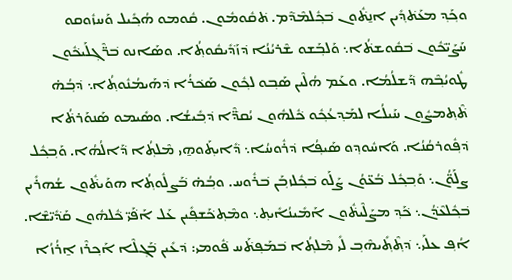ܘܟ݂ܰܕ݂ ܡܥܰܬ݁ܕ݂ܺܝܢ ܐܢ̱ܬ݁ܽܘܢ ܒ݁ܟ݂ܽܠܡܶܕ݁ܶܡ. ܬ݁ܩܽܘܡܽܘܢ. ܩܽܘܡܘ ܗܳܟ݂ܺܝܠ ܘܰܚܙܽܘܩܘ ܚܰܨܰܝ̈ܟ݁ܽܘܢ ܒ݁ܩܽܘܫܬ݁ܳܐ܆ ܘܰܠܒ݂ܰܫܘ ܫܶܪܝܳܢܳܐ ܕ݁ܙܰܕ݁ܺܝܩܽܘܬ݂ܳܐ. ܘܣܰܐܢܘ ܒ݁ܪ̈ܶܓ݂ܠܰܝܟ݁ܽܘܢ ܛܽܘܝܳܒ݂ܶܗ ܕ݁ܰܫܠܳܡܳܐ. ܘܥܰܡ ܗܳܠܶܝܢ ܣܰܒ݂ܘ ܠܟ݂ܽܘܢ ܣܰܟ݁ܪܳܐ ܕ݁ܗܰܝܡܳܢܽܘܬ݂ܳܐ܆ ܕ݁ܒ݂ܳܗ̇ ܬ݁ܶܬ݂ܡܨܽܘܢ ܚܰܝܠܳܐ ܠܡܰܕ݂ܥܳܟ݂ܽܘ ܟ݁ܽܠܗܽܘܢ ܝܳܩܕ݁̈ܶܐ ܕ݁ܒ݂ܺܝܫܳܐ. ܘܣܺܝܡܘ ܣܰܢܘܰܪܬ݁ܳܐ ܕ݁ܦ݂ܽܘܪܩܳܢܳܐ. ܘܰܐܚܽܘܕ݂ܘ ܣܰܝܦ݂ܳܐ ܕ݁ܪܽܘܚܳܐ܆ ܕ݁ܺܐܝܬ݂ܰܘܗ̱ܝ ܡܶܠܬ݂ܳܐ ܕܰ݁ܐ‌ܠܳܗܳܐ. ܘܰܒ݂ܟ݂ܽܠ ܨܠܰܘ̈ܳܢ܆ ܘܰܒ݂ܟ݂ܽܠ ܒ݁ܳܥ̈ܘܳܢ ܨܰܠܰܘ ܒ݁ܟ݂ܽܠܙܒ݂ܰܢ ܒ݁ܪܽܘܚ. ܘܒ݂ܳܗ̇ ܒ݁ܰܨܠܽܘܬ݂ܳܐ ܗܘܰܝܬ݁ܽܘܢ ܫܳܗܪܺܝܢ ܒ݁ܟ݂ܽܠܥܶܕ݁ܳܢ܆ ܟ݁ܰܕ݂ ܡܨܰܠܶܝܬ݁ܽܘܢ ܐܰܡܺܝܢܳܐܺܝܬ݂܆ ܘܡܶܬ݂ܟ݁ܰܫܦ݂ܺܝܢ ܥܰܠ ܐܰܦ݁ܰܝ̈ ܟ݁ܽܠܗܽܘܢ ܩܰܕ݁ܺܝ̈ܫܶܐ. ܐܳܦ݂ ܥܠܰܝ܆ ܕ݁ܬ݂ܶܬ݂ܺܝܗܶܒ݂ ܠܺܝ ܡܶܠܬ݂ܳܐ ܒ݁ܡܰܦ݂ܬ݁ܰܚ ܦ݁ܽܘܡܝ: ܕ݁ܥܺܝܢ ܒ݁ܰܓ݂ܠܶܐ ܐܰܟ݂ܪܶܙ ܐ̱ܪܳܙܳܐ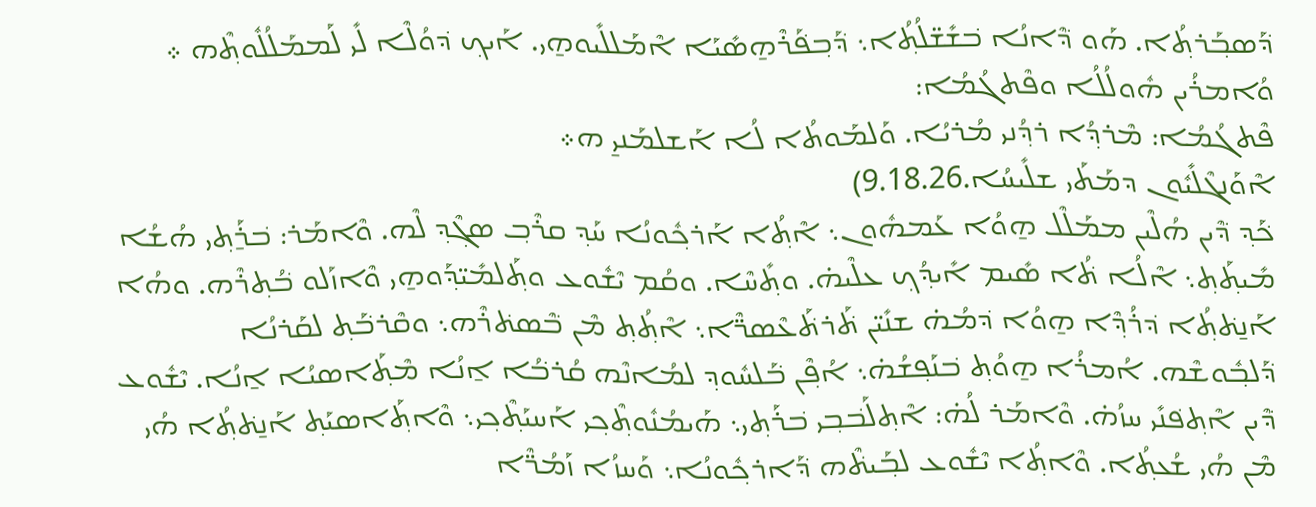ܕ݁ܰܣܒ݂ܰܪܬ݂ܳܐ. ܗܰܘ ܕ݁ܶܐܢܳܐ ܒ݁ܫܺܫ̈ܠܳܬ݂ܳܐ܆ ܕ݁ܰܒ݂ܦ݁ܰܪܶܗ̱ܣܺܝܰܐ ܐܶܡܰܠܠܺܝܘܗ̱ܝ. ܐܰܝܟ݂ ܕ݁ܘܳܠܶܐ ܠܺܝ ܠܰܡܡܰܠܳܠܽܘܬ݂ܶܗ ܀
ܘܳܐܡܪܳܝܢ ܗܽܘܠܳܠܳܐ ܘܦܶܬܓܳܡܳܐ:
ܦܶܬܓܳܡܳܐ: ܡܶܪܕ݂ܳܐ ܪܕ݂ܳܢܝ ܡܳܪܝܳܐ. ܘܰܠܡܰܘܬܳܐ ܠܳܐ ܐܰܫܠܡܰܢܝ̱ ܗ܀
ܐܶܘܰܢܓܶܠܺܝܽܘܢ ܕܡܰܬܰܝ ܫܠܺܝܚܳܐ.9.18.26)
ܟ݁ܰܕ݂ ܕ݁ܶܝܢ ܗܳܠܶܝܢ ܡܡܰܠܶܠ ܗ̱ܘܳܐ ܥܰܡܗܽܘܢ܆ ܐܶܬ݂ܳܐ ܐܰܪܟ݂ܽܘܢܳܐ ܚܰܕ݂ ܩܪܶܒ݂ ܣܓ݂ܶܕ݂ ܠܶܗ. ܘܶܐܡܰܪ: ܒ݁ܪ̱ܰܬ݂ܝ ܗܳܫܳܐ ܡܺܝܬ݂ܰܬ݂܆ ܐܶܠܳܐ ܬ݁ܳܐ ܣܺܝܡ ܐܺܝܕ݂ܳܟ݂ ܥܠܶܝܗ̇. ܘܬ݂ܺܚܶܐ. ܘܩܳܡ ܝܶܫܽܘܥ ܘܬ݂ܰܠܡܺܝ̈ܕ݂ܰܘܗ̱ܝ ܘܶܐܙܰܠܘ ܒ݁ܳܬ݂ܪܶܗ. ܘܗܳܐ ܐܰܢ̱ܬ݁ܬ݂ܳܐ ܕ݁ܪܳܕ݂ܶܐ ܗ̱ܘܳܐ ܕ݁ܡܳܗ̇ ܫܢܺܝ̈ܢ ܬ݁ܰܪܬ݁ܰܥܶܣܪ̈ܶܐ܆ ܐܶܬ݂ܳܬ݂ ܡܶܢ ܒ݁ܶܣܬ݁ܪܶܗ܆ ܘܩܶܪܒ݁ܰܬ݂ ܠܩܰܪܢܳܐ ܕ݁ܰܠܒ݂ܽܘܫܶܗ. ܐܳܡܪܳܐ ܗ̱ܘܳܬ݂ ܒ݁ܢܰܦ݂ܫܳܗ̇܆ ܐܳܦ݂ܶܢ ܒ݁ܰܠܚܽܘܕ݂ ܠܡܳܐܢܶܗ ܩܳܪܒ݁ܳܐ ܐ̱ܢܳܐ ܡܶܬ݂ܰܐܣܝܳܐ ܐ̱ܢܳܐ. ܝܶܫܽܘܥ ܕ݁ܶܝܢ ܐܶܬ݂ܦ݁ܢܺܝ ܚܙܳܗ̇. ܘܶܐܡܰܪ ܠܳܗ̇: ܐܶܬ݂ܠܰܒ݁ܒ݂ܝ ܒ݁ܪܰܬ݂ܝ܆ ܗܰܝܡܳܢܽܘܬ݂ܶܟ݂ܝ ܐܰܚܝܰܬ݂ܶܟ݂ܝ܆ ܘܶܐܬ݂ܰܐܣܝܰܬ݂ ܐܰܢ̱ܬ݁ܬ݂ܳܐ ܗܳܝ ܡܶܢ ܗܳܝ ܫܳܥܬ݂ܳܐ. ܘܶܐܬ݂ܳܐ ܝܶܫܽܘܥ ܠܒ݂ܰܝܬ݁ܶܗ ܕ݁ܰܐܪܟ݂ܽܘܢܳܐ܆ ܘܰܚܙܳܐ ܙܰܡܳܪ̈ܶܐ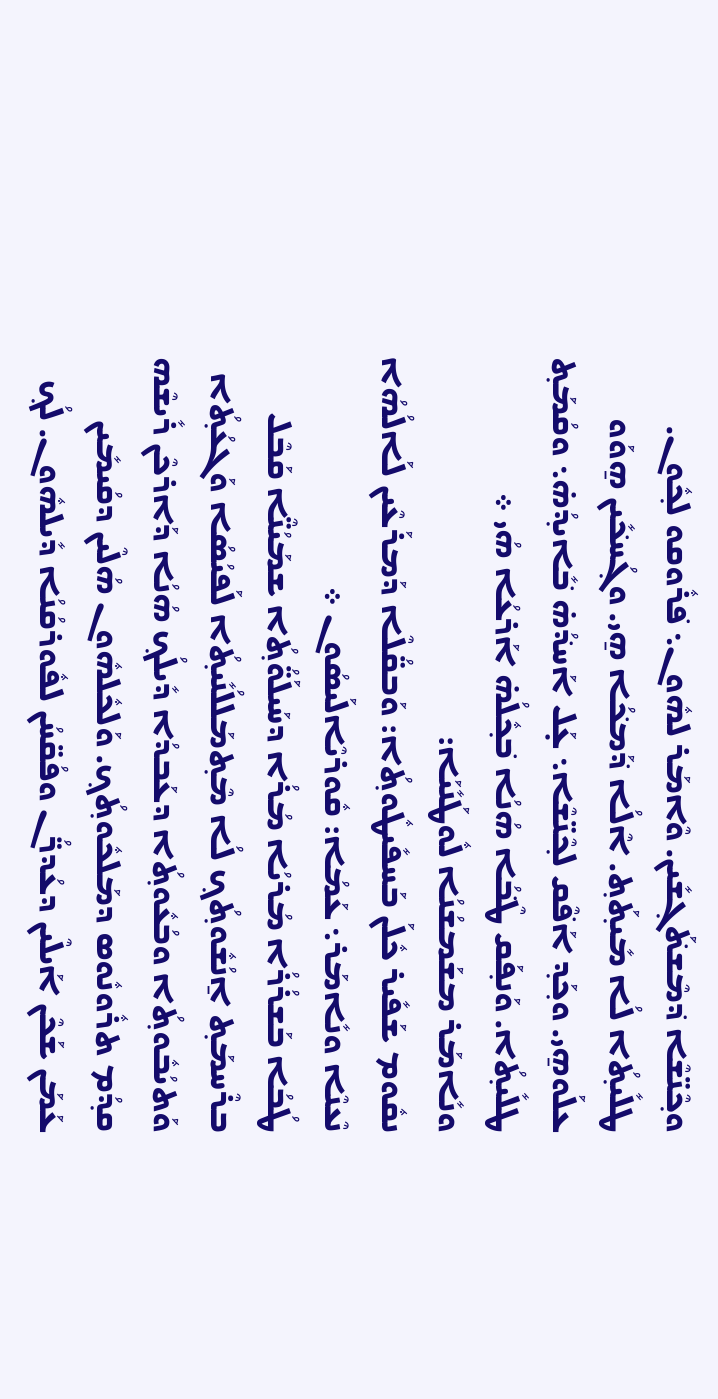ܘܟ݂ܶܢ̈ܫܶܐ ܕ݁ܡܶܫܬ݁ܰܓ݂ܫܺܝܢ. ܘܶܐܡܰܪ ܠܗܽܘܢ܆ ܦ݁ܪܽܘܩܘ ܠܟ݂ܽܘܢ. ܛܠܺܝܬ݂ܳܐ ܠܳܐ ܡܺܝܬ݂ܰܬ݂. ܐܶܠܳܐ ܕ݁ܰܡܟ݁ܳܐ ܗ̱ܝ. ܘܓ݂ܳܚܟ݁ܺܝܢ ܗ̱ܘܰܘ ܥܠܰܘܗ̱ܝ. ܘܟ݂ܰܕ݂ ܐܰܦ݁ܶܩ ܠܟ݂ܶܢ̈ܫܶܐ܆ ܥ̣ܰܠ ܐܰܚܕ݁ܳܗ̇ ܒ݁ܺܐܝܕ݂ܳܗ̇܆ ܘܩܳܡܰܬ݂ ܛܠܺܝܬ݂ܳܐ. ܘܰܢܦ݂ܰܩ ܛܶܒ݁ܳܐ ܗܳܢܳܐ ܒ݁ܟ݂ܽܠܳܗ̇ ܐܰܪܥܳܐ ܗܳܝ ܀
ܘܢܺܐܡܰܪ ܡܫܰܡܫܳܢܳܐ ܠܽܘܛܰܢܺܝܰܐ:
ܢܩܽܘܡ ܫܰܦܺܝܪ ܟܽܠܰܢ ܒܰܚܦܺܝܛܽܘܬ݂ܳܐ: ܘܰܒܩ̈ܳܠܶܐ ܕܰܡܪܰܥܶܝܢ ܠܰܐܠܳܗܳܐ ܢܶܥܢܶܐ ܘܢܺܐܡܰܪ܆ ܥܰܡܳܐ: ܩܽܘܪܝܶܐܠܰܝܣܳܘܢ ܀
ܛܳܒܳܐ ܒܰܫܪܳܪܳܐ ܡܳܪܝܳܐ ܡܳܪܳܐ ܕܚܰܝܠܰܘ̈ܳܬ݂ܳܐ ܫܡܰܝܳܢ̈ܶܐ ܩܰܒܶܠ ܒܪܶܚܡܰܬ݂ ܐ̱ܢܳܫܽܘܬ݂ܳܟ݂ ܠܳܐ ܡܶܬ݂ܡܰܠܠܳܢܺܝܬ݂ܳܐ ܠܰܦܝܳܣܳܐ ܘܰܓܥܳܬ݂ܳܐ ܘܰܬܝܳܒܽܘܬ݂ܳܐ ܘܒܳܥܽܘܬ݂ܳܐ ܕܥܰܒܕܳܐ ܕܺܝܠܳܟ݂ ܗܳܢܳܐ ܕܰܐܪܟܶܢ ܪܺܝܫܶܗ ܩܕ݂ܳܡ ܬܪܽܘܢܽܘܣ ܕܡܰܠܟܽܘܬ݂ܳܟ݂. ܘܰܠܟܽܠܗܽܘܢ ܗܳܠܶܝܢ ܕܩܳܝܡܺܝܢ ܥܰܡܰܢ ܫܰܟܶܢ ܐܰܝܠܶܝܢ ܕܥܳܕܪ̈ܳܢ ܘܦܳܩ̈ܚܳܢ ܠܦܽܘܪܩܳܢܳܐ ܕܺܝܠܗܽܘܢ. ܠܳܟ݂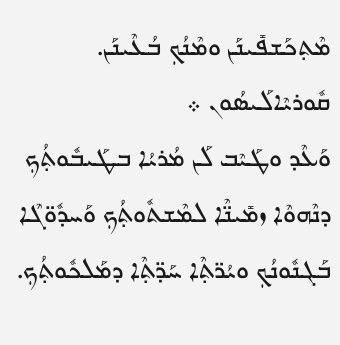ܡܶܬ݂ܟܰܫܦܺܝܢܰܢ ܘܡܶܢܳܟ݂ ܒܳܥܶܝܢܰܢ. ܩܽܘܪܝܶܐܠܰܝܣܳܘܢ ܀
ܘܰܥܶܕ ܘܛܰܝܶܒ ܠܰܢ ܡܳܪܝܳܐ ܒܛܰܝܒܽܘܬ݂ܳܟ݂ ܕܢܶܗܘܶܐ ܙܡܺܝܢ̈ܶܐ ܠܡܶܫܬܽܘܬ݂ܳܟ݂ ܘܰܚܕܽܘ̈ܓܶܐ ܒܰܓܢܽܘܢܳܟ݂ ܘܝܳܪ̈ܬ݂ܶܐ ܚܰܕ̈ܬ݂ܶܐ ܕܡܰܠܟܽܘܬ݂ܳܟ݂.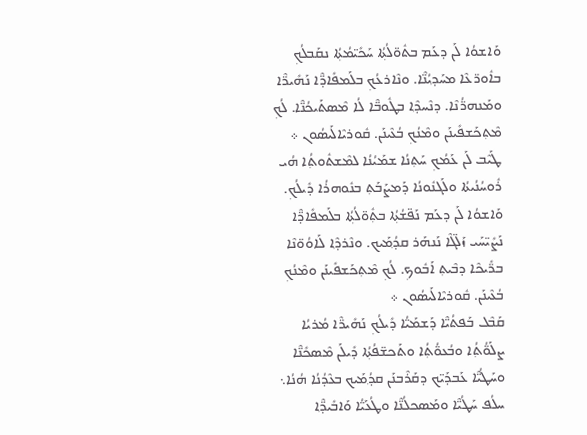ܘܰܐܫܘܳܐ ܠܰܢ ܕܥܰܡ ܒܬܽܘ̈ܠܳܬ݂ܳܐ ܚܰܟܺܝ̈ܡܳܬ݂ܳܐ ܢܩܰܒܠܳܟ݂ ܒܐܽܘܪ̈ܥܶܐ ܡܚܰܕ݂ܝܳܢ̈ܶܐ. ܘܢܶܐܪܥܳܟ݂ ܒܠܰܡܦܺܐܕ̈ܶܐ ܢܰܗܺܝܪ̈ܶܐ ܘܡܰܢܗܪ̈ܳܢܶܐ. ܕܢܶܚܕ݂ܶܐ ܒܛܽܘܒ̈ܶܐ ܠܳܐ ܡܶܣܬܰܝܟܳܢ̈ܶܐ. ܠܳܟ݂ ܡܶܬ݂ܟܰܫܦܺܝܢܰܢ ܘܡܶܢܳܟ݂ ܒܳܥܶܝܢܰܢ. ܩܽܘܪܝܶܐܠܰܝܣܳܘܢ ܀
ܛܰܝܶܒ ܠܰܢ ܥܰܡܳܟ݂ ܚܰܬ݂ܢܳܐ ܫܡܰܝܳܢܳܐ ܠܡܶܫܬܽܘܬ݂ܳܐ ܗܳܝ ܪܽܘܚܳܢܳܝܬܳܐ ܘܠܰܓܢܽܘܢܳܐ ܕܰܡܨܰܒܰܬ݂ ܒܢܽܘܗܪܳܐ ܕܺܝܠܳܟ݂. ܘܰܐܫܘܳܐ ܠܰܢ ܕܥܰܡ ܢܰܦ̈ܫܳܬ݂ܳܐ ܒܬ݂ܽܘ̈ܠܳܬ݂ܳܐ ܒܠܰܡܦܺܐܕ̈ܶܐ ܢܰܨܺܝ̈ܚܰܝ ܙܰܠ̈ܓܶܐ ܢܰܢܗܰܪ ܩܕ݂ܳܡܰܝܟ. ܘܢܶܪܕ݂ܶܐ ܠܰܐܘܳܘ̈ܢܶܐ ܒܪ̈ܺܝܟܶܐ ܕܒܶܝܬ݂ ܐܰܒܽܘܟ݂. ܠܳܟ݂ ܡܶܬ݂ܟܰܫܦܺܝܢܰܢ ܘܡܶܢܳܟ݂ ܒܳܥܶܝܢܰܢ. ܩܽܘܪܝܶܐܠܰܝܣܳܘܢ ܀
ܩܰܒܶܠ ܒܰܦܬܳܝ̈ܶܐ ܕܰܫܡܰܝ̈ܳܐ ܕܺܝܠܳܟ݂ ܢܰܗܺܝܪ̈ܶܐ ܡܳܪܝܳܐ ܨܠܰܘ̈ܳܬ݂ܳܐ ܘܒܳܥܘ̈ܳܬ݂ܳܐ ܘܬܰܟܫ̈ܦܳܬ݂ܳܐ ܕܺܝܠܰܢ ܡܶܣܟܺܢ̈ܶܐ ܘܚܰܛܳܝ̈ܶܐ ܥܰܒܕܰܝ̈ܟ ܕܩܰܪܶܒܢܰܢ ܩܕ݂ܳܡܰܝܟ ܒܥܶܕܳܢܳܐ ܗܳܢܳܐ܆ ܚܠܳܦ ܚܰܛܳܝ̈ܶܐ ܘܡܰܣܟܠܳܢ̈ܶܐ ܘܛܳܥܰܝ̈ܳܐ ܘܰܐܒܺܝܕ݂̈ܶܐ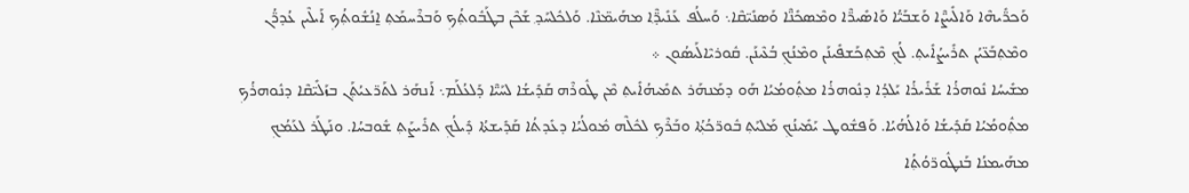ܘܰܟܪ̈ܺܝܗܶܐ ܘܰܐ‌ܠܺܝܨ̈ܶܐ ܘܰܫܒܰܝ̈ܳܐ ܘܰܐܣܺܝܪ̈ܶܐ ܘܡܶܣܟܺܢ̈ܶܐ ܘܰܣܢܺܝ̈ܩܶܐ܆ ܘܰܚܠܳܦ ܥܰܢܺܝܕ݂̈ܶܐ ܡܗܰܝܡ̈ܢܶܐ. ܘܰܠܟܽܠܚܰܕ݂ ܫܰܟܶܢ ܒܛܰܒܽܘܬ݂ܳܟ݂ ܘܰܒܪܶܚܡܰܬ݂ ܐ̱ܢܳܫܽܘܬ݂ܳܟ݂ ܐܰܝܠܶܝܢ ܥܳܕܪ̈ܳܢ ܘܡܶܬ݂ܒܰܥ̈ܝܳܢ ܬܪܺܝܨܳܐܺܝܬ݂. ܠܳܟ݂ ܡܶܬ݂ܟܰܫܦܺܝܢܰܢ ܘܡܶܢܳܟ݂ ܒܳܥܶܝܢܰܢ. ܩܽܘܪܝܶܐܠܰܝܣܳܘܢ ܀
ܡܫܺܝܚܳܐ ܢܽܘܗܪܳܐ ܫܰܪܺܝܪܳܐ ܝܰܠܕܳܐ ܕܢܽܘܗܪܳܐ ܡܬ݂ܽܘܡܳܝܳܐ ܗܰܘ ܕܡܰܢܗܰܪ ܬܡܺܝܗܳܐܺܝܬ݂ ܡܶܢ ܛܽܘܪܶܗ ܩܰܕܺܝܫܳܐ ܠܚܰܝ̈ܶܐ ܕܰܠܥܳܠܰܡ܆ ܐܰܢܗܰܪ ܠܬܰܪ̈ܥܝܳܬ݂ܰܢ ܒܙܰܠܺܝ̈ܩܶܐ ܕܢܽܘܗܪܳܟ݂ ܡܬ݂ܽܘܡܳܝܳܐ ܩܰܕܺܝܫܳܐ ܘܰܐ‌ܠܳܗܳܝܳܐ. ܘܰܦܫܽܘܛ ܝܰܡܺܝܢܳܟ݂ ܡܰܠܝܰܬ݂ ܒܽܘܪ̈ܟܳܬ݂ܳܐ ܘܒܰܪܶܟ݂ ܠܟܽܠܶܗ ܡܽܘܠܳܝܳܐ ܕܥܺܕܬܳܐ ܩܰܕܺܝܫܬܳܐ ܕܺܝܠܳܟ݂ ܬܪܺܝܨܰܬ݂ ܫܽܘܒܚܳܐ. ܘܢܰܛܰܪ ܠܥܰܡܳܟ݂ ܡܗܰܝܡܢܳܐ ܒܰܢܛܽܘܪ̈ܘܳܬ݂ܳܐ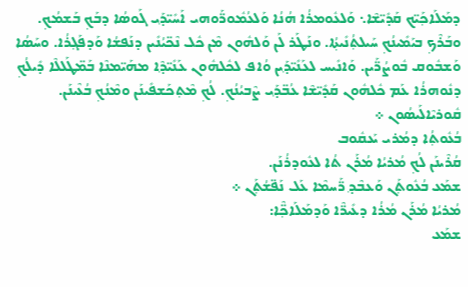ܕܡܰܠܰܐܟ݂ܰܝ̈ܟ ܩܰܕܺܝ̈ܫܶܐ܆ ܘܰܠܥܽܘܡܪܳܐ ܗܳܢܳܐ ܘܰܠܥܳܡܽܘܪ̈ܰܘܗܝ ܐܰܚܺܝ̈ܕ݂ܰܝ ܓܰܘܣܳܐ ܕܒܰܟ݂ ܒܰܫܡܳܟ݂. ܘܒܰܪܶܟ݂ ܒܝܰܡܺܝܢܳܟ݂ ܚܰܝܠܬ݂ܳܢܺܝܬ݂ܳܐ. ܘܢܰܛܰܪ ܠܰܢ ܘܰܠܗܽܘܢ ܡܶܢ ܟܽܠ ܢܶܟ̈ܝܳܢܺܝܢ ܕܢܰܦܫܳܐ ܘܰܕܦܰܓ݂ܪܳܐ. ܘܚܰܣܳܐ ܘܰܫܒܽܘܩ ܒܽܘܨܳܪ̈ܰܝܢ. ܘܰܐܢܺܝܚ ܠܥܰܢܺܝ̈ܕ݂ܰܝܢ ܘܳܐܦ ܠܟܽܠܗܽܘܢ ܥܰܢܺܝ̈ܕ݂ܶܐ ܡܗܰܝ̈ܡܢܶܐ ܒܰܡ̈ܛܰܠܠܶܐ ܕܺܝܠܳܟ݂ ܕܢܽܘܗܪܳܐ ܥܰܡ ܟܽܠܗܽܘܢ ܩܰܕܺܝ̈ܫܶܐ ܥܳܒ̈ܕ݂ܰܝ ܨܶܒܝܳܢܳܟ݂. ܠܳܟ݂ ܡܶܬ݂ܟܰܫܦܺܝܢܰܢ ܘܡܶܢܳܟ݂ ܒܳܥܶܝܢܰܢ. ܩܽܘܪܝܶܐܠܰܝܣܳܘܢ ܀
ܒܳܥܽܘܬ݂ܳܐ ܕܡܳܪܝ ܝܰܥܩܽܘܒ
ܩܳܪܶܝܢܰܢ ܠܳܟ݂ ܡܳܪܝܳܐ ܡܳܪܰܢ ܬܳܐ ܠܥܽܘܕܪܳܢܰܢ.
ܫܡܰܥ ܒܳܥܽܘܬ݂ܰܢ ܘܰܥܒܶܕ݂ ܪ̈ܰܚܡܶܐ ܥܰܠ ܢܰܦ̈ܫܳܬ݂ܰܢ ܀
ܡܳܪܝܳܐ ܡܳܪܰܢ ܡܳܪܳܐ ܕܥܺܝܪ̈ܶܐ ܘܰܕܡܰܠܰܐܟ݂̈ܶܐ:
ܫܡܰܥ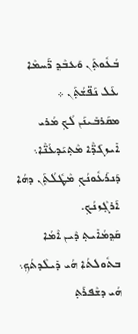ܒܳܥܽܘܬ݂ܰܢ ܘܰܥܒܶܕ݂ ܪ̈ܰܚܡܶܐ ܥܰܠ ܢܰܦ̈ܫܳܬ݂ܰܢ ܀
ܡܩܰܪܒܺܝܢܰܢ ܠܳܟ݂ ܡܳܪܝ ܐܺܝܙܓܰܕ̈ܶܐ ܡܶܬ݂ܝܰܕܥܳܢ̈ܶܐ܆
ܕܰܢܪܰܥܽܘܢܳܟ݂ ܡܶܛܽܠܳܬ݂ܰܢ ܕܗܳܐ ܐܰܪܓ݂ܶܙܢܳܟ݂.
ܩܰܕ݂ܡܳܐܺܝܬ݂ ܕܶܝܢ ܐܶܡܳܐ ܒܬܽܘܠܬܳܐ ܗܳܝ ܕܺܝܠܶܕܬܳܟ݂܆
ܗܳܝ ܕܫܶܦܪܰܬ݂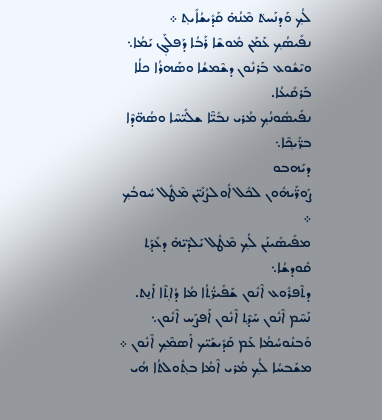ܠܳܟ݂ ܘܰܕܢܰܚܬ݁ ܡܶܢܳܗ̇ ܩܰܕܺܝܫܳܐܺܝܬ݂ ܀
ܢܦܺܝܣܳܟ݂ ܥܰܡܰܢ ܡܽܘܫܶܐ ܪܰܒܳܐ ܕܰܦܠܰܓ݂ ܝܰܡܳܐ܆
ܘܝܶܫܽܘܥ ܒܰܪܢܽܘܢ ܕܫܶܡܫܳܐ ܘܣܰܗܪܳܐ ܟܠܳܐ ܒܰܪܩܺܝܥܳܐ.
ܢܦܺܝܣܽܘܢܳܟ݂ ܡܳܪܝ ܢܒܺܝ̈ܶܐ ܫܠܺܝ̈ܚܶܐ ܘܣܳܗ̈ܕܶܐ ܒܪ̈ܺܝܟ݂ܶܐ܆
ܕܝܰܗܒܘ
ܨܰܘܪ̈ܰܝܗܽܘܢ ܠܟܽܠ ܐܽܘܠܨܳܢܺܝ̈ܢ ܡܶܛܽܠ ܚܽܘܒܳܟ݂ ܀
ܡܦܺܝܣܺܝܢܰܢ ܠܳܟ݂ ܡܶܛܽܠ ܝܰܠܕܶܝ̈ܗ̇ ܕܥܺܕܰܬ݂ ܩܽܘܕܫܳܐ܆
ܕܬܶܦܪܽܘܥ ܐܶܢܽܘܢ ܫܰܦܺܝܪ̈ܳܬ݂ܳܐ ܡܳܐ ܕܳܐܬ݂ܶܐ ܐܰܢ̱ܬ.
ܢܰܚܶܡ ܐܶܢܽܘܢ ܚܰܕܶܬ݂ ܐܶܢܽܘܢ ܐܰܦܨܰܚ ܐܶܢܽܘܢ܆
ܘܰܒܢܽܘܚܳܡܳܐ ܥܰܡ ܩܰܕܺܝܫܰܝ̈ܟ ܐܰܣܡܶܟ݂ ܐܶܢܽܘܢ ܀
ܡܫܰܒܚܳܐ ܠܳܟ݂ ܡܳܪܝ ܐܶܡܳܐ ܒܬ݂ܽܘܠܬܳܐ ܗܳܝ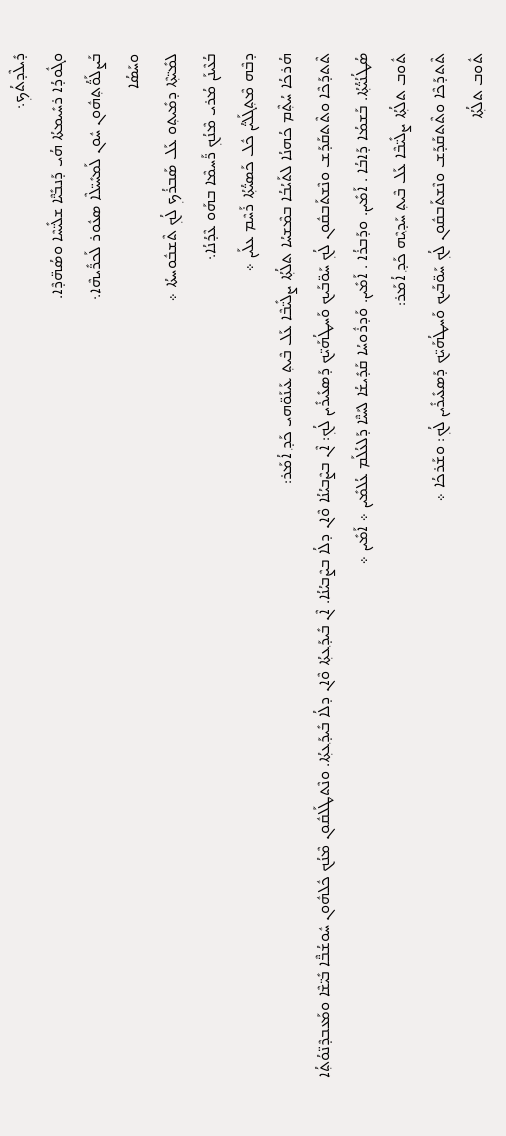ܕܺܝܠܶܕܬܳܟ݂܆
ܘܓܽܘܕܳܐ ܪܚܺܝܡܬܳܐ ܗܳܝ ܕܰܢܒܺܝ̈ܶܐ ܫܠܺܝ̈ܚܶܐ ܘܣܳܗ̈ܕܶܐ.
ܒܰܨܠܰܘ̈ܳܬ݂ܗܽܘܢ ܚܽܘܢ ܠܰܡܚܺܝ̈ܠܶܐ ܣܥܽܘܪ ܠܰܟܪ̈ܺܝܗܶܐ܆
ܘܚܰܣܳܐ
ܠܡܺܝ̈ܬ݂ܶܐ ܕܡܺܝܬ݂ܘ ܥܰܠ ܣܰܒܪܳܟ݂ ܠܳܟ݂ ܬܶܫܒܽܘܚܬܳܐ ܀
ܒܳܥܶܝܢܰܢ ܡܳܪܝ ܡܶܢܳܟ݂ ܪ̈ܰܚܡܶܐ ܒܗܰܘ ܥܶܕܳܢܳܐ܆
ܕܒܶܗ ܡܶܬ݂ܓܰܠܝ̈ܳܢ ܟܽܠ ܟܰܣܝ̈ܳܬ݂ܳܐ ܪܰܚܶܡ ܥܠܰܝܢ ܀
ܗܳܪܟܳܐ ܚܳܬ݂ܶܡ ܟܳܗܢܳܐ ܠܬܰܝܳܒܳܐ ܒܡܶܫܚܳܐ ܬܠܳܬ݂ܳܐ ܨܠܺܝ̈ܒܶܐ ܥܰܠ ܒܶܝܬ݂ ܥܰܝܢܰܘ̈ܗܝ ܟܰܕ݂ ܐܳܡܰܪ:
ܬܶܬܕܰܟܶܐ ܘܬܶܬܩܰܕܰܫ ܘܢܶܫܬܰܒܩܽܘܢ ܠܳܟ݂ ܚܰܘ̈ܒܰܝܟ ܘܰܚܛܳܗܰܝ̈ܟ ܕܰܣܥܺܝܪܺܝܢ ܠܳܟ݂: ܐܶܢ ܒܨܶܒܝܳܢܳܐ ܘܶܐܢ ܕܠܳܐ ܒܨܶܒܝܳܢܳܐ. ܐܶܢ ܒܺܝܕ݂ܰܥܬ݂ܳܐ ܘܶܐܢ ܕܠܳܐ ܒܺܝܕ݂ܰܥܬ݂ܳܐ. ܘܢܶܬܛܰܠܩܽܘܢ ܡܶܢܳܟ ܟܽܠܗܽܘܢ ܚܽܘܫܳܒ̈ܶܐ ܒܺܝ̈ܫܶܐ ܘܡܰܥܒܕܶܢ̈ܘܳܬ݂ܳܐ ܣܳܛܳܢܳܝ̈ܳܬ݂ܳܐ. ܒܰܫܡܳܐ ܕܰܐܒܳܐ . ܐܰܡܺܝܢ. ܘܕܰܒܪܳܐ . ܐܰܡܺܝܢ. ܘܰܕܪܽܘܚܳܐ ܩܰܕܺܝܫܳܐ ܠܚܰܝ̈ܶܐ ܕܰܠܥܳܠܰܡ ܥܳܠܡܺܝܢ ܀ ܐܰܡܺܝܢ ܀
ܬܽܘܒ ܬܠܳܬ݂ܳܐ ܨܠܺܝ̈ܒܶܐ ܥܰܠ ܒܶܝܬ݂ ܚܰܕ݂ܝܶܗ ܟܰܕ݂ ܐܳܡܰܪ:
ܬܶܬܕܰܟܶܐ ܘܬܶܬܩܰܕܰܫ ܘܢܶܫܬܰܒܩܽܘܢ ܠܳܟ݂ ܚܰܘ̈ܒܰܝܟ ܘܰܚܛܳܗܰܝ̈ܟ ܕܰܣܥܺܝܪܺܝܢ ܠܳܟ݂: ܘܫܰܪܟܳܐ ܀
ܬܽܘܒ ܬܠܳܬ݂ܳܐ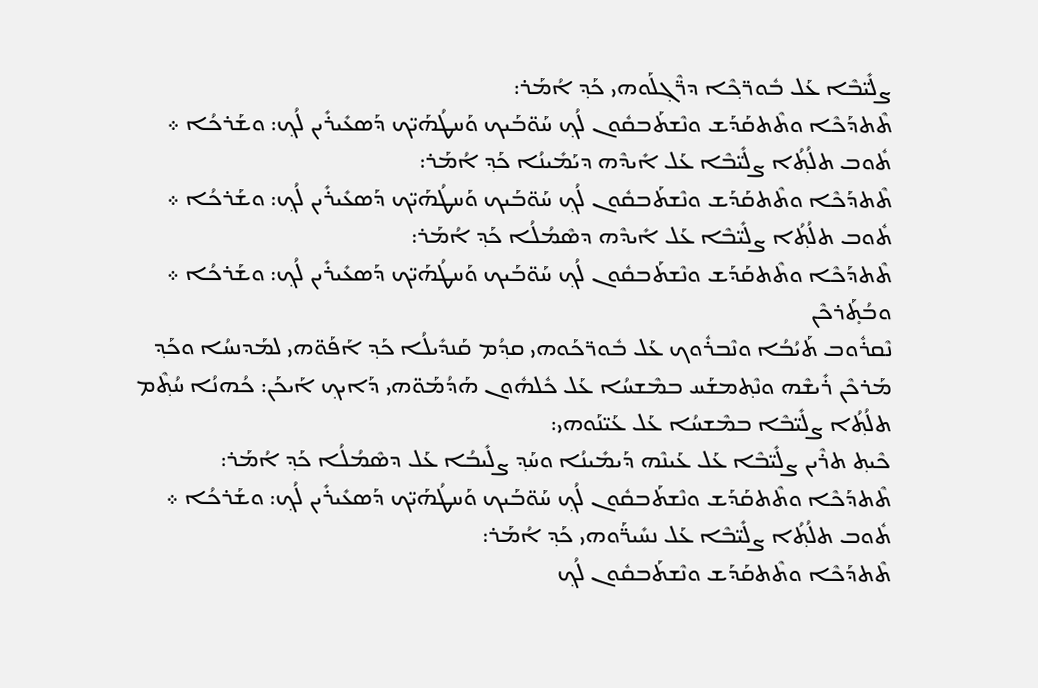ܨܠܺܝ̈ܒܶܐ ܥܰܠ ܒܽܘܪ̈ܟ݂ܶܐ ܕܪ̈ܶܓ݂ܠܰܘܗܝ ܟܰܕ݂ ܐܳܡܰܪ:
ܬܶܬܕܰܟܶܐ ܘܬܶܬܩܰܕܰܫ ܘܢܶܫܬܰܒܩܽܘܢ ܠܳܟ݂ ܚܰܘ̈ܒܰܝܟ ܘܰܚܛܳܗܰܝ̈ܟ ܕܰܣܥܺܝܪܺܝܢ ܠܳܟ݂: ܘܫܰܪܟܳܐ ܀
ܬܽܘܒ ܬܠܳܬ݂ܳܐ ܨܠܺܝ̈ܒܶܐ ܥܰܠ ܐܺܝܕܶܗ ܕܝܰܡܺܝܢܳܐ ܟܰܕ݂ ܐܳܡܰܪ:
ܬܶܬܕܰܟܶܐ ܘܬܶܬܩܰܕܰܫ ܘܢܶܫܬܰܒܩܽܘܢ ܠܳܟ݂ ܚܰܘ̈ܒܰܝܟ ܘܰܚܛܳܗܰܝ̈ܟ ܕܰܣܥܺܝܪܺܝܢ ܠܳܟ݂: ܘܫܰܪܟܳܐ ܀
ܬܽܘܒ ܬܠܳܬ݂ܳܐ ܨܠܺܝ̈ܒܶܐ ܥܰܠ ܐܺܝܕܶܗ ܕܣܶܡܳܠܳܐ ܟܰܕ݂ ܐܳܡܰܪ:
ܬܶܬܕܰܟܶܐ ܘܬܶܬܩܰܕܰܫ ܘܢܶܫܬܰܒܩܽܘܢ ܠܳܟ݂ ܚܰܘ̈ܒܰܝܟ ܘܰܚܛܳܗܰܝ̈ܟ ܕܰܣܥܺܝܪܺܝܢ ܠܳܟ݂: ܘܫܰܪܟܳܐ ܀
ܘܒܳܬ̥ܰܪܟܶܢ
ܢܶܩܪܽܘܒ ܬܰܝܳܒܳܐ ܘܢܶܒܪܽܘܟ ܥܰܠ ܒܽܘܪ̈ܟܰܘܗܝ ܩܕ݂ܳܡ ܩܰܢܕܺܝܠܳܐ ܟܰܕ݂ ܐܰܦܰܘ̈ܗܝ ܠܡܰܕܢܚܳܐ ܘܟܰܕ݂ ܡܰܪܟܶܢ ܪܺܝܫܶܗ ܘܢܶܬ݂ܡܫܰܚ ܒܡܶܫܚܳܐ ܥܰܠ ܟܽܠܗܽܘܢ ܗܰܕܳܡܰܘ̈ܗܝ ܕܰܐܝܟ݂ ܐܰܝܟܰܢ: ܟܳܗܢܳܐ ܚܳܬ݂ܶܡ ܬܠܳܬ݂ܳܐ ܨܠܺܝ̈ܒܶܐ ܒܡܶܫܚܳܐ ܥܰܠ ܥܰܝ̈ܢܰܘܗܝ:
ܟܶܝܬ݂ ܬܪܶܝܢ ܨܠܺܝ̈ܒܶܐ ܥܰܠ ܥܰܝܢܶܗ ܕܰܝܡܺܝܢܳܐ ܘܚܰܕ݂ ܨܠܺܝܒܳܐ ܥܰܠ ܕܣܶܡܳܠܳܐ ܟܰܕ݂ ܐܳܡܰܪ:
ܬܶܬܕܰܟܶܐ ܘܬܶܬܩܰܕܰܫ ܘܢܶܫܬܰܒܩܽܘܢ ܠܳܟ݂ ܚܰܘ̈ܒܰܝܟ ܘܰܚܛܳܗܰܝ̈ܟ ܕܰܣܥܺܝܪܺܝܢ ܠܳܟ݂: ܘܫܰܪܟܳܐ ܀
ܬܽܘܒ ܬܠܳܬ݂ܳܐ ܨܠܺܝ̈ܒܶܐ ܥܰܠ ܢܚܺܝܪ̈ܰܘܗܝ ܟܰܕ݂ ܐܳܡܰܪ:
ܬܶܬܕܰܟܶܐ ܘܬܶܬܩܰܕܰܫ ܘܢܶܫܬܰܒܩܽܘܢ ܠܳܟ݂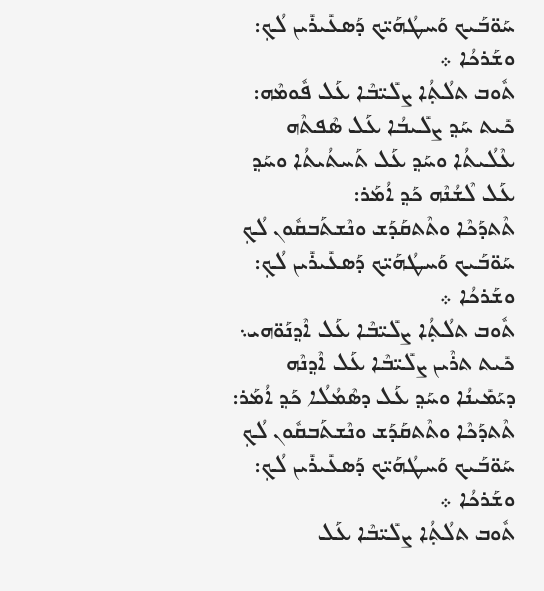ܚܰܘ̈ܒܰܝܟ ܘܰܚܛܳܗܰܝ̈ܟ ܕܰܣܥܺܝܪܺܝܢ ܠܳܟ݂: ܘܫܰܪܟܳܐ ܀
ܬܽܘܒ ܬܠܳܬ݂ܳܐ ܨܠܺܝ̈ܒܶܐ ܥܰܠ ܦܽܘܡܶܗ:
ܟܺܝܬ ܚܰܕ݂ ܨܠܺܝܒܳܐ ܥܰܠ ܣܶܦܬܶܗ ܥܶܠܳܝܬܳܐ ܘܚܰܕ݂ ܥܰܠ ܬܰܚܬܳܝܬܳܐ ܘܚܰܕ݂ ܥܰܠ ܠܶܫܳܢܶܗ ܟܰܕ݂ ܐܳܡܰܪ:
ܬܶܬܕܰܟܶܐ ܘܬܶܬܩܰܕܰܫ ܘܢܶܫܬܰܒܩܽܘܢ ܠܳܟ݂ ܚܰܘ̈ܒܰܝܟ ܘܰܚܛܳܗܰܝ̈ܟ ܕܰܣܥܺܝܪܺܝܢ ܠܳܟ݂: ܘܫܰܪܟܳܐ ܀
ܬܽܘܒ ܬܠܳܬ݂ܳܐ ܨܠܺܝ̈ܒܶܐ ܥܰܠ ܐܶܕ݂ܢܰܘ̈ܗܝ܆
ܟܺܝܬ ܬܪܶܝܢ ܨܠܺܝ̈ܒܶܐ ܥܰܠ ܐܶܕ݂ܢܶܗ ܕܝܰܡܺܝܢܳܐ ܘܚܰܕ݂ ܥܰܠ ܕܣܶܡܳܠܳܐ ܟܰܕ݂ ܐܳܡܰܪ:
ܬܶܬܕܰܟܶܐ ܘܬܶܬܩܰܕܰܫ ܘܢܶܫܬܰܒܩܽܘܢ ܠܳܟ݂ ܚܰܘ̈ܒܰܝܟ ܘܰܚܛܳܗܰܝ̈ܟ ܕܰܣܥܺܝܪܺܝܢ ܠܳܟ݂: ܘܫܰܪܟܳܐ ܀
ܬܽܘܒ ܬܠܳܬ݂ܳܐ ܨܠܺܝ̈ܒܶܐ ܥܰܠ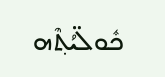ܟܽܘܠ̈ܝܳܬ݂ܶܗ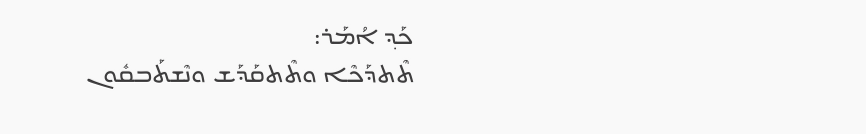ܟܰܕ݂ ܐܳܡܰܪ:
ܬܶܬܕܰܟܶܐ ܘܬܶܬܩܰܕܰܫ ܘܢܶܫܬܰܒܩܽܘܢ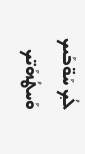ܠܳܟ݂ ܚܰܘ̈ܒܰܝܟ ܘܰܚܛܳܗܰܝ̈ܟ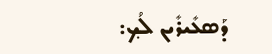ܕܰܣܥܺܝܪܺܝܢ ܠܳܟ݂: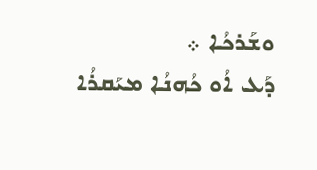ܘܫܰܪܟܳܐ ܀
ܕܰܥ ܐܳܘ ܟܳܗܢܳܐ ܡܝܰܩܪܳܐ